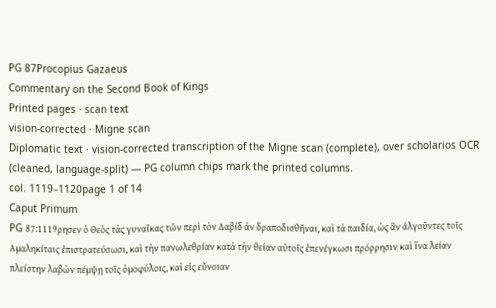PG 87Procopius Gazaeus
Commentary on the Second Book of Kings
Printed pages · scan text
vision-corrected · Migne scan
Diplomatic text · vision-corrected transcription of the Migne scan (complete), over scholarios OCR (cleaned, language-split) — PG column chips mark the printed columns.
col. 1119–1120page 1 of 14
Caput Primum
PG 87:1119ρησεν ὁ Θεὸς τὰς γυναῖκας τῶν περὶ τὸν Δαβίδ ἀν δραποδισθῆναι, καὶ τὰ παιδία, ὡς ἂν ἀλγοῦντες τοῖς Αμαληκίταις ἐπιστρατεύσωσι, καὶ τὴν πανωλεθρίαν κατὰ τὴν θείαν αὐτοῖς ἐπενέγκωσι πρόρρησιν καὶ ἵνα λείαν πλείστην λαβὼν πέμψῃ τοῖς ὁμοφύλοις, καὶ εἰς εὔνοιαν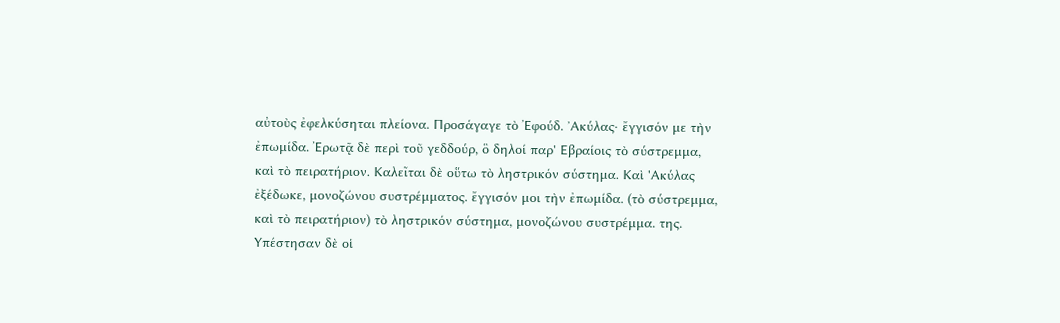αὐτοὺς ἐφελκύσηται πλείονα. Προσάγαγε τὸ Ἐφούδ. ᾿Ακύλας· ἔγγισόν με τὴν ἐπωμίδα. Ἐρωτᾷ δὲ περὶ τοῦ γεδδούρ, ὃ δηλοί παρ' Εβραίοις τὸ σύστρεμμα, καὶ τὸ πειρατήριον. Καλεῖται δὲ οὕτω τὸ ληστρικόν σύστημα. Καὶ 'Ακύλας ἐξέδωκε, μονοζώνου συστρέμματος. ἔγγισόν μοι τὴν ἐπωμίδα. (τὸ σύστρεμμα, καὶ τὸ πειρατήριον) τὸ ληστρικόν σύστημα, μονοζώνου συστρέμμα. της. Υπέστησαν δὲ οἱ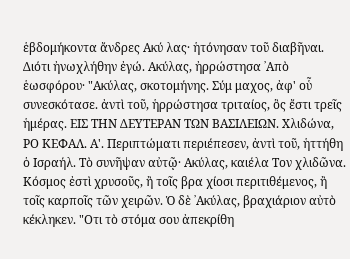ἑβδομήκοντα ἄνδρες Ακύ λας· ἡτόνησαν τοῦ διαβῆναι. Διότι ἠνωχλήθην ἐγώ. Ακύλας, ἠρρώστησα ᾿Απὸ ἑωσφόρου· "Ακύλας, σκοτομήνης. Σύμ μαχος, ἀφ' οὗ συνεσκότασε. ἀντὶ τοῦ, ἡρρώστησα τριταίος, ὃς ἔστι τρεῖς ἡμέρας. ΕΙΣ ΤΗΝ ΔΕΥΤΕΡΑΝ ΤΩΝ ΒΑΣΙΛΕΙΩΝ. Χλιδώνα, ΡΟ ΚΕΦΑΛ. Α'. Περιπτώματι περιέπεσεν, ἀντὶ τοῦ, ἡττήθη ὁ Ισραήλ. Τὸ συνῆψαν αὐτῷ· Ακύλας, καιέλα Τον χλιδῶνα. Κόσμος ἐστὶ χρυσοῦς, ἢ τοῖς βρα χίοσι περιτιθέμενος, ἢ τοῖς καρποῖς τῶν χειρῶν. Ὁ δὲ ᾿Ακύλας, βραχιάριον αὐτὸ κέκληκεν. "Οτι τὸ στόμα σου ἀπεκρίθη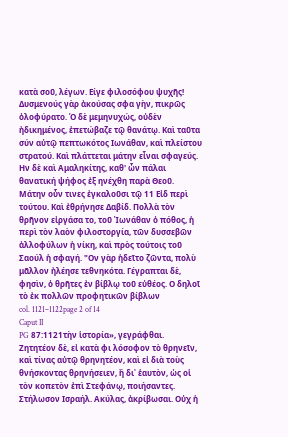κατὰ σοῦ, λέγων. Είγε φιλοσόφου ψυχῆς! Δυσμενούς γὰρ ἀκούσας σφα γὴν, πικρῶς ὀλοφύρατο. Ὁ δὲ μεμηνυχώς, οὐδὲν ἠδικημένος, ἐπετώβαζε τῷ θανάτῳ. Καὶ ταῦτα σύν αὐτῷ πεπτωκότος Ιωνάθαν, καὶ πλείστου στρατού. Καὶ πλάττεται μάτην εἶναι σφαγεύς. Ην δὲ καὶ Αμαληκίτης, καθ' ὧν πάλαι θανατική ψήφος ἐξ ηνέχθη παρὰ Θεοῦ. Μάτην οὖν τινες ἐγκαλοῦσι τῷ 11 Εἰδ περὶ τούτου. Καὶ ἐθρήνησε Δαβίδ. Πολλὰ τὸν θρῆνον εἰργάσα το, τοῦ Ἰωνάθαν ὁ πόθος, ἡ περὶ τὸν λαὸν φιλοστοργία, τῶν δυσσεβῶν ἀλλοφύλων ἡ νίκη, καὶ πρὸς τούτοις τοῦ Σαούλ ἡ σφαγή. "Ον γὰρ ἡδεῖτο ζῶντα, πολὺ μᾶλλον ἠλέησε τεθνηκότα. Γέγραπται δὲ, φησὶν, ὁ θρῆτες ἐν βίβλῳ τοῦ εὐθέος. Ο δηλοῖ τὸ ἐκ πολλῶν προφητικῶν βίβλων
col. 1121–1122page 2 of 14
Caput II
PG 87:1121τὴν ἱστορία», γεγράφθαι. Ζητητέον δὲ, εἰ κατὰ φι λόσοφον τὸ θρηνεῖν, καὶ τίνας αὐτῷ θρηνητέον, καὶ εἰ διὰ τοὺς θνήσκοντας θρηνήσειεν, ἢ δι᾽ ἑαυτὸν, ὡς οἱ τὸν κοπετὸν ἐπὶ Στεφάνῳ, ποιήσαντες. Στήλωσον Ισραήλ. Ακύλας, ἀκρίβωσαι. Οὐχ ἡ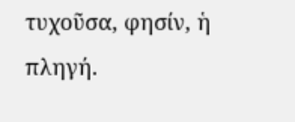τυχοῦσα, φησίν, ἡ πληγή.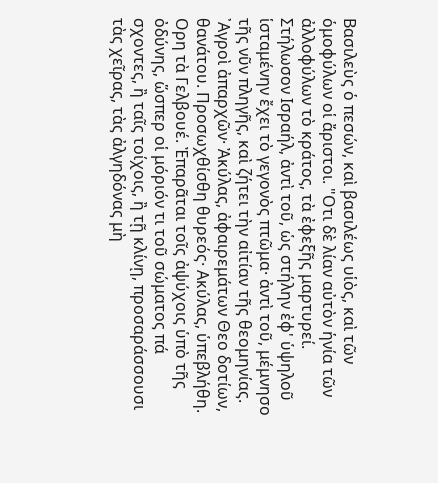Βασιλεὺς ὁ πεσών, καὶ βασιλέως υἱὸς, καὶ τῶν ὁμοφύλων οἱ ἄριστοι. "Οτι δὲ λίαν αὐτὸν ἡνία τῶν ἀλλοφύλων τὸ κράτος, τὰ ἐφεξῆς μαρτυρεί. Στήλωσον Ισραήλ, ἀντὶ τοῦ, ὡς στήλην ἐφ' ὑψηλοῦ ἱσταμένην ἔχει τὸ γεγονὸς πτῶμα· ἀντὶ τοῦ, μέμνησο τῆς νῦν πληγῆς, καὶ ζήτει τὴν αἰτίαν τῆς θεομηνίας. ᾿Αγροὶ ἀπαρχῶν· Ἀκύλας, ἀφαιρεμάτων Θεο δοτίων, θανάτου. Προσωχθίσθη θυρεός· Ακύλας, ὑπεβλήθη. Ορη τὰ Γελβουέ. Ἐπαρᾶται τοῖς ἀψύχοις ὑπὸ τῆς ὀδύνης, ὥσπερ οἱ μόριόν τι τοῦ σώματος πά σχοντες, ἢ ταῖς τοίχοις, ἢ τῇ κλίνῃ, προσαράσσουσι τὰς χεῖρας, τὰς ἀλγηδόνας μὴ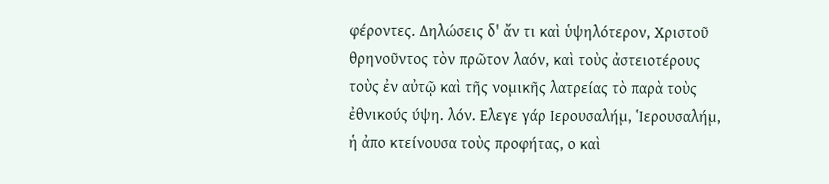φέροντες. Δηλώσεις δ' ἄν τι καὶ ὑψηλότερον, Χριστοῦ θρηνοῦντος τὸν πρῶτον λαόν, καὶ τοὺς ἀστειοτέρους τοὺς ἐν αὐτῷ καὶ τῆς νομικῆς λατρείας τὸ παρὰ τοὺς ἐθνικούς ύψη. λόν. Ελεγε γάρ Ιερουσαλήμ, Ἱερουσαλήμ, ἡ ἀπο κτείνουσα τοὺς προφήτας, ο καὶ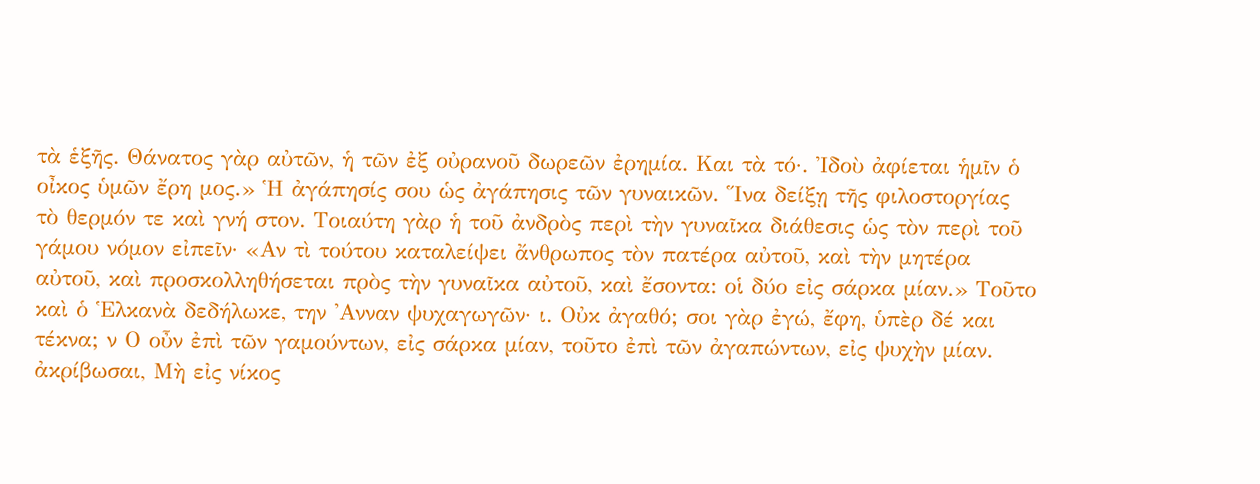τὰ ἑξῆς. Θάνατος γὰρ αὐτῶν, ἡ τῶν ἐξ οὐρανοῦ δωρεῶν ἐρημία. Και τὰ τό·. Ἰδοὺ ἀφίεται ἡμῖν ὁ οἶκος ὑμῶν ἔρη μος.» Ἡ ἀγάπησίς σου ὡς ἀγάπησις τῶν γυναικῶν. Ἵνα δείξῃ τῆς φιλοστοργίας τὸ θερμόν τε καὶ γνή στον. Τοιαύτη γὰρ ἡ τοῦ ἀνδρὸς περὶ τὴν γυναῖκα διάθεσις ὡς τὸν περὶ τοῦ γάμου νόμον εἰπεῖν· «Αν τὶ τούτου καταλείψει ἄνθρωπος τὸν πατέρα αὐτοῦ, καὶ τὴν μητέρα αὐτοῦ, καὶ προσκολληθήσεται πρὸς τὴν γυναῖκα αὐτοῦ, καὶ ἔσοντα: οἱ δύο εἰς σάρκα μίαν.» Τοῦτο καὶ ὁ Ἑλκανὰ δεδήλωκε, την 'Ανναν ψυχαγωγῶν· ι. Οὐκ ἀγαθό; σοι γὰρ ἐγώ, ἔφη, ὑπὲρ δέ και τέκνα; ν Ο οὖν ἐπὶ τῶν γαμούντων, εἰς σάρκα μίαν, τοῦτο ἐπὶ τῶν ἀγαπώντων, εἰς ψυχὴν μίαν. ἀκρίβωσαι, Μὴ εἰς νίκος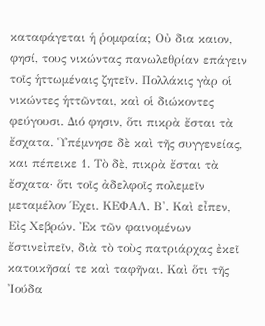καταφάγεται ἡ ῥομφαία; Οὐ δια καιον, φησί, τους νικώντας πανωλεθρίαν επάγειν τοῖς ἡττωμέναις ζητεῖν. Πολλάκις γὰρ οἱ νικώντες ἡττῶνται, καὶ οἱ διώκοντες φεύγουσι. Διό φησιν, ὅτι πικρὰ ἔσται τὰ ἔσχατα. Ὑπέμνησε δὲ καὶ τῆς συγγενείας, και πέπεικε 1. Τὸ δὲ, πικρὰ ἔσται τὰ ἔσχατα· ὅτι τοῖς ἀδελφοῖς πολεμεῖν μεταμέλον Έχει. ΚΕΦΑΛ. Β'. Καὶ εἶπεν, Εἰς Χεβρών. Ἐκ τῶν φαινομένων ἔστινεἰπεῖν, διὰ τὸ τοὺς πατριάρχας ἐκεῖ κατοικῆσαί τε καὶ ταφῆναι. Καὶ ὅτι τῆς Ἰούδα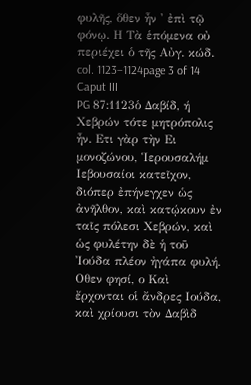φυλῆς, ὅθεν ἦν ' ἐπὶ τῷ φόνῳ. Η Τὰ ἑπόμενα οὐ περιέχει ὁ τῆς Αὐγ. κώδ.
col. 1123–1124page 3 of 14
Caput III
PG 87:1123ὁ Δαβίδ, ή Χεβρών τότε μητρόπολις ἦν. Ετι γὰρ τὴν Ει μονοζώνου, Ἱερουσαλήμ Ιεβουσαίοι κατεῖχον, διόπερ ἐπήνεγχεν ὡς ἀνῆλθον, καὶ κατῴκουν ἐν ταῖς πόλεσι Χεβρών, καὶ ὡς φυλέτην δὲ ἡ τοῦ Ἰούδα πλέον ἠγάπα φυλή. Οθεν φησί, ο Καὶ ἔρχονται οἱ ἄνδρες Ιούδα, καὶ χρίουσι τὸν Δαβὶδ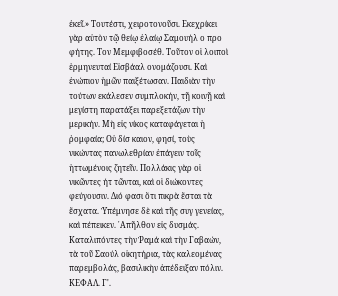ἐκεῖ.» Τουτέστι, χειροτονοῦσι. Εκεχρίκει γὰρ αὐτὸν τῷ θείῳ ἐλαίῳ Σαμουήλ ο προ φήτης. Τον Μεμφιβοσέθ. Τοῦτον οἱ λοιποὶ ἑρμηνευταί Εἰσβάαλ ονομάζουσι. Καὶ ἐνώπιον ἡμῶν παιξέτωσαν. Παιδιὰν τὴν τούτων εκάλεσεν συμπλοκήν, τῇ κοινῇ καὶ μεγίστη παρατάξει παρεξετάζων τὴν μερικήν. Μὴ εἰς νίκος καταφάγεται ἡ ῥομφαία; Οὐ δίσ καιον, φησί, τοὺς νικώντας πανωλεθρίαν ἐπάγειν τοῖς ἡττωμένοις ζητεῖν. Πολλάκις γὰρ οἱ νικῶντες ήτ τῶνται, καὶ οἱ διώκοντες φεύγουσιν. Διό φασι ὅτι πικρὰ ἔσται τὰ ἔσχατα. Ὑπέμνησε δὲ καὶ τῆς συγ γενείας, καὶ πέπεικεν. ᾿Απῆλθον εἰς δυσμάς. Καταλιπόντες τὴν Ῥαμά καὶ τὴν Γαβαών, τὰ τοῦ Σαούλ οἰκητήρια, τὰς καλεομένας παρεμβολάς, βασιλικὴν ἀπέδειξαν πόλιν. ΚΕΦΑΛ. Γ'.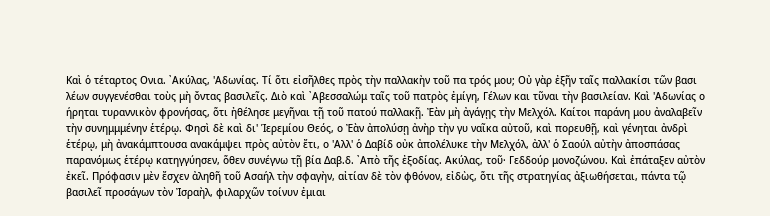Καὶ ὁ τέταρτος Ονια. ᾿Ακύλας, 'Αδωνίας. Τί ὅτι εἰσῆλθες πρὸς τὴν παλλακὴν τοῦ πα τρός μου; Οὐ γὰρ ἐξῆν ταῖς παλλακίσι τῶν βασι λέων συγγενέσθαι τοὺς μὴ ὄντας βασιλεῖς. Διὸ καὶ ᾿Αβεσσαλώμ ταῖς τοῦ πατρὸς ἐμίγη, Γέλων και τῦναι τὴν βασιλείαν. Καὶ 'Αδωνίας ο ήρηται τυραννικὸν φρονήσας, ὅτι ἠθέλησε μεγῆναι τῇ τοῦ πατού παλλακῇ. Ἐὰν μὴ ἀγάγῃς τὴν Μελχόλ. Καίτοι παράνη μου ἀναλαβεῖν τὴν συνημμμένην ἑτέρῳ. Φησὶ δὲ καὶ δι' Ἱερεμίου Θεός, ο Ἐὰν ἀπολύσῃ ἀνὴρ τὴν γυ ναῖκα αὐτοῦ, καὶ πορευθῇ, καὶ γένηται ἀνδρὶ ἑτέρῳ, μὴ ἀνακάμπτουσα ανακάμψει πρὸς αὐτὸν ἔτι, ο 'Αλλ' ὁ Δαβίδ οὐκ ἀπολέλυκε τὴν Μελχόλ, ἀλλ' ὁ Σαούλ αὐτὴν ἀποσπάσας παρανόμως ἑτέρῳ κατηγγύησεν, ὅθεν συνέγνω τῇ βία Δαβ.δ. ᾿Απὸ τῆς ἐξοδίας. Ακύλας, τοῦ· Γεδδούρ μονοζώνου. Καὶ ἐπάταξεν αὐτὸν ἐκεῖ. Πρόφασιν μὲν ἔσχεν ἀληθῆ τοῦ Ασαήλ τὴν σφαγὴν, αἰτίαν δὲ τὸν φθόνον, εἰδὼς, ὅτι τῆς στρατηγίας ἀξιωθήσεται, πάντα τῷ βασιλεῖ προσάγων τὸν Ἰσραὴλ, φιλαρχῶν τοίνυν ἐμιαι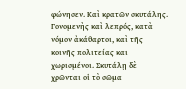φώνησεν. Καὶ κρατῶν σκυτάλης. Γονομενὴς καὶ λεπρός, κατὰ νόμον ἀκάθαρτοι, καὶ τῆς κοινῆς πολιτείας και χωρισμένοι. Σκυτάλῃ δὲ χρῶνται οἱ τὸ σῶμα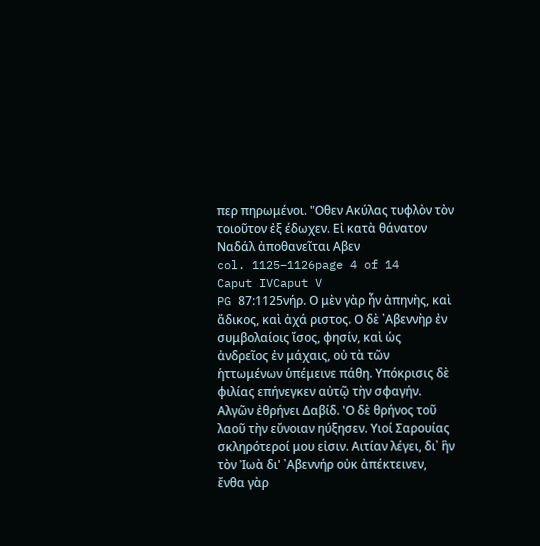περ πηρωμένοι. "Οθεν Ακύλας τυφλὸν τὸν τοιοῦτον ἐξ έδωχεν. Εἰ κατὰ θάνατον Ναδάλ ἀποθανεῖται Αβεν
col. 1125–1126page 4 of 14
Caput IVCaput V
PG 87:1125νήρ. Ο μὲν γὰρ ἦν ἀπηνὴς, καὶ ἄδικος, καὶ ἀχά ριστος. Ο δὲ ᾿Αβεννὴρ ἐν συμβολαίοις ἴσος, φησίν, καὶ ὡς ἀνδρεῖος ἐν μάχαις, οὐ τὰ τῶν ἡττωμένων ὑπέμεινε πάθη. Υπόκρισις δὲ φιλίας επήνεγκεν αὐτῷ τὴν σφαγήν. Αλγῶν ἐθρήνει Δαβίδ. 'Ο δὲ θρήνος τοῦ λαοῦ τὴν εὔνοιαν ηύξησεν. Υιοί Σαρουίας σκληρότεροί μου εἰσιν. Αιτίαν λέγει, δι᾿ ἣν τὸν Ἰωὰ δι' ᾿Αβεννήρ οὐκ ἀπέκτεινεν, ἔνθα γὰρ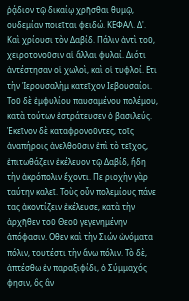ῥᾴδιον τῷ δικαίῳ χρῆσθαι θυμῷ, ουδεμίαν ποιεῖται φειδώ. ΚΕΦΑΛ. Δ'. Καὶ χρίουσι τὸν Δαβίδ. Πάλιν ἀντὶ τοῦ, χειροτονοῦσιν αἱ ἄλλαι φυλαί. Διότι ἀντέστησαν οἱ χωλοὶ, καὶ οἱ τυφλοί. Ετι τὴν Ἱερουσαλὴμ κατεῖχον Ιεβουσαίοι. Τοῦ δὲ ἐμφυλίου παυσαμένου πολέμου, κατὰ τούτων ἐστράτευσεν ὁ βασιλεύς. Ἐκεῖνον δὲ καταφρονοῦντες, τοῖς ἀναπήροις ἀνελθοῦσιν ἐπὶ τὸ τεῖχος, ἐπιτωθάζειν ἐκέλευον τῷ Δαβίδ, ἤδη τὴν ἀκρόπολιν ἔχοντι. Πε ριοχὴν γὰρ ταύτην καλεῖ. Τοὺς οὖν πολεμίους πάνε τας ἀκοντίζειν ἐκέλευσε, κατὰ τὴν ἀρχῆθεν τοῦ Θεοῦ γεγενημένην ἀπόφασιν. Οθεν καὶ τὴν Σιών ὠνόματα πόλιν, τουτέστι τὴν ἄνω πόλιν. Τὸ δὲ, ἀπτέσθω ἐν παραξιφίδι, ὁ Σύμμαχός φησιν, ὃς ἂν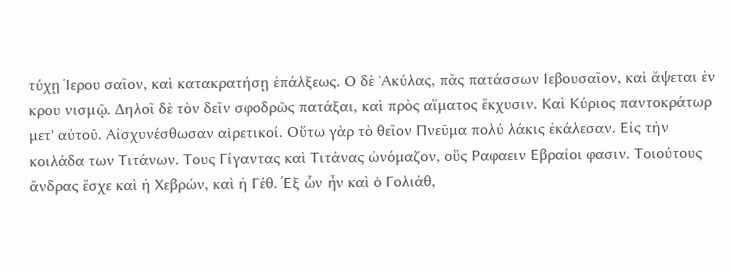τύχῃ Ἱερου σαῖον, καὶ κατακρατήσῃ ἐπάλξεως. Ο δὲ ᾿Ακύλας, πᾶς πατάσσων Ιεβουσαῖον, καὶ ἄψεται ἐν κρου νισμῷ. Δηλοῖ δὲ τὸν δεῖν σφοδρῶς πατάξαι, καὶ πρὸς αἵματος ἔκχυσιν. Καὶ Κύριος παντοκράτωρ μετ' αὐτοῦ. Αἰσχυνέσθωσαν αἱρετικοί. Οὕτω γὰρ τὸ θεῖον Πνεῦμα πολύ λάκις ἐκάλεσαν. Εἰς τὴν κοιλάδα των Τιτάνων. Τους Γίγαντας καὶ Τιτάνας ὠνόμαζον, οὓς Ραφαειν Εβραίοι φασιν. Τοιούτους ἄνδρας ἔσχε καὶ ἡ Χεβρών, καὶ ἡ Γέθ. Έξ ὧν ἦν καὶ ὁ Γολιάθ,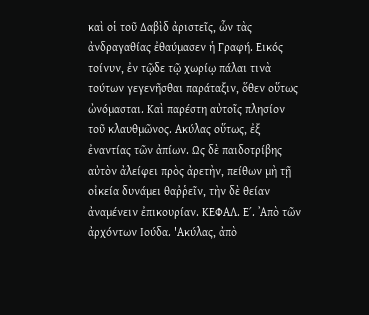καὶ οἱ τοῦ Δαβὶδ ἀριστεῖς, ὧν τὰς ἀνδραγαθίας ἐθαύμασεν ἡ Γραφή. Εικός τοίνυν, ἐν τῷδε τῷ χωρίῳ πάλαι τινὰ τούτων γεγενῆσθαι παράταξιν, ὅθεν οὕτως ὠνόμασται. Καὶ παρέστη αὐτοῖς πλησίον τοῦ κλαυθμῶνος. Ακύλας οὕτως, ἐξ ἐναντίας τῶν ἀπίων. Ως δὲ παιδοτρίβης αὐτὸν ἀλείφει πρὸς ἀρετὴν, πείθων μὴ τῇ οἰκεία δυνάμει θαῤῥεῖν, τὴν δὲ θείαν ἀναμένειν ἐπικουρίαν. ΚΕΦΑΛ. Ε΄. ᾿Απὸ τῶν ἀρχόντων Ιούδα. 'Ακύλας, ἀπὸ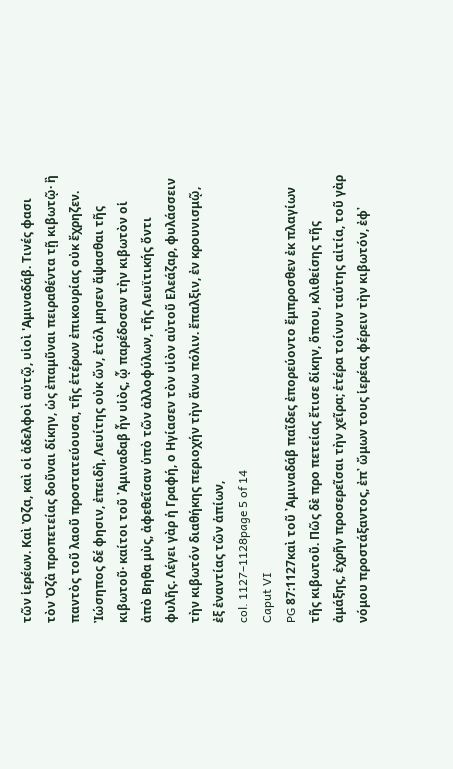τῶν ἱερέων. Καὶ Ὀζα, καὶ οἱ ἀδελφοὶ αὐτῷ, υἱοὶ 'Αμιναδάβ. Τινές φασι τὸν Ὀζὰ προπετείας δοῦναι δίκην, ὡς ἐπαμῦναι πειραθέντα τῇ κιβωτῷ· ἢ παντὸς τοῦ λαοῦ προστατεύουσα, τῆς ἑτέρων ἐπικουρίας οὐκ ἔχρηζεν. Ἰώσηπος δέ φησιν, ἐπειδὴ, Λευίτης οὐκ ὤν, ἐτόλ μησεν ἄψασθαι τῆς κιβωτοῦ· καίτοι τοῦ ᾿Αμιναδαβ ἦν υἱὸς, ᾧ παρέδοσαν τὴν κιβωτὸν οἱ ἀπὸ Βηθα μὺς, ἀφεθεῖσαν ὑπὸ τῶν ἀλλοφύλων, τῆς Λευϊτικής ὄντι φυλῆς. Λέγει γὰρ ἡ Γραφή, ο Ηγίασεν τὸν υἱὸν αὐτοῦ Ελεάζαρ, φυλάσσειν τὴν κιβωτόν διαθήκης περιοχήν τὴν ἄνω πόλιν. ἔπαλξιν, ἐν κρουνισμῷ, ἐξ ἐναντίας τῶν ἁπίων,
col. 1127–1128page 5 of 14
Caput VI
PG 87:1127καὶ τοῦ ᾿Αμιναδάβ παῖδες ἐπορεύοντο ἔμπροσθεν ἐκ πλαγίων τῆς κιβωτοῦ. Πῶς δὲ προ πετείας ἔτισε δίκην, ὅπου, κλιθείσης τῆς ἀμάξης, ἐχρῆν προσερεῖσαι τὴν χεῖρα; ἑτέρα τοίνυν ταύτης αἰτία, τοῦ γὰρ νόμου προστάξαντος, ἐπ᾽ ὤμων τους ἱερέας φέρειν τὴν κιβωτόν, ἐφ᾽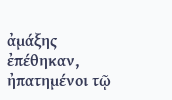ἀμάξης ἐπέθηκαν, ἠπατημένοι τῷ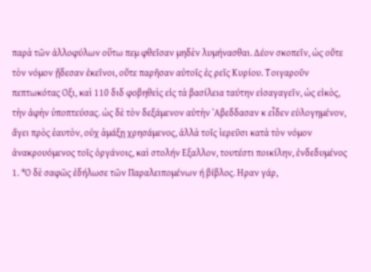παρὰ τῶν ἀλλοφύλων οὕτω πεμ φθεῖσαν μηδὲν λυμήνασθαι. Δέον σκοπεῖν, ὡς οὔτε τὸν νόμον ᾔδεσαν ἐκεῖνοι, οὔτε παρῆσαν αὐτοῖς ἐς ρεῖς Κυρίου. Τοιγαροῦν πεπτωκότας Οξι, καὶ 110 διδ φοβηθεὶς εἰς τὰ βασίλεια ταύτην εἰσαγαγεῖν, ὡς εἰκὸς, τὴν ἀφὴν ὑποπτεύσας. ὡς δὲ τὸν δεξάμενον αὐτὴν ᾿Αβεδδασαν κ εἶδεν εὐλογημένον, ἄγει πρὸς ἑαυτὸν, οὐχ ἁμάξῃ χρησάμενος, ἀλλὰ τοῖς ἱερεῦσι κατὰ τὸν νόμον ἀνακρουόμενος τοῖς ὀργάνοις, καὶ στολήν Εξαλλον, τουτέστι ποικίλην, ἐνδεδυμένος 1. *Ο δὲ σαφῶς ἐδήλωσε τῶν Παραλειπομένων ή βίβλος. Ηραν γάρ,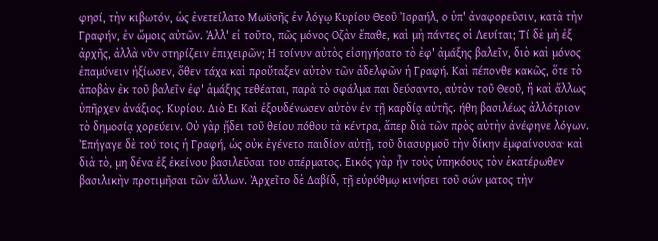φησί, τὴν κιβωτόν, ὡς ἐνετείλατο Μωϋσῆς ἐν λόγῳ Κυρίου Θεοῦ Ἰσραήλ, ο ὑπ' ἀναφορεῦσιν, κατὰ τὴν Γραφήν, ἐν ὤμοις αὐτῶν. Ἀλλ' εἰ τοῦτο, πῶς μόνος Οζὰν ἔπαθε, καὶ μὴ πάντες οἱ Λευίται; Τί δὲ μὴ ἐξ ἀρχῆς, ἀλλὰ νῦν στηρίζειν ἐπιχειρῶν; Η τοίνυν αὐτὸς εἰσηγήσατο τὸ ἐφ' ἀμάξης βαλεῖν, διὸ καὶ μόνος ἐπαμύνειν ἠξίωσεν, ὅθεν τάχα καὶ προὔταξεν αὐτὸν τῶν ἀδελφῶν ἡ Γραφή. Καὶ πέπονθε κακῶς, ὅτε τὸ ἀποβὰν ἐκ τοῦ βαλεῖν ἐφ' ἁμάξης τεθέαται, παρὰ τὸ σφάλμα παι δεύσαντο, αὐτὸν τοῦ Θεοῦ, ἢ καὶ ἄλλως ὑπῆρχεν ἀνάξιος. Κυρίου. Διὸ Ει Καὶ ἐξουδένωσεν αὐτὸν ἐν τῇ καρδίᾳ αὐτῆς. ήθη βασιλέως ἀλλότριον τὸ δημοσίᾳ χορεύειν. Οὐ γὰρ ᾔδει τοῦ θείου πόθου τὰ κέντρα, ἅπερ διὰ τῶν πρὸς αὐτὴν ἀνέφηνε λόγων. Ἐπήγαγε δὲ τού τοις ἡ Γραφή, ὡς οὐκ ἐγένετο παιδίον αὐτῇ, τοῦ διασυρμοῦ τὴν δίκην ἐμφαίνουσα· καὶ διὰ τὸ, μη δένα ἐξ ἐκείνου βασιλεῦσαι του σπέρματος. Εικός γὰρ ἦν τοὺς ὑπηκόους τὸν ἑκατέρωθεν βασιλικὴν προτιμῆσαι τῶν ἄλλων. Ἀρχεῖτο δὲ Δαβίδ, τῇ εὐρύθμῳ κινήσει τοῦ σών ματος τὴν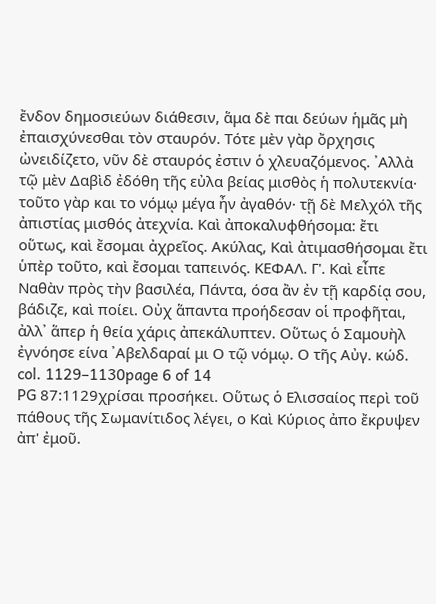ἔνδον δημοσιεύων διάθεσιν, ἅμα δὲ παι δεύων ἡμᾶς μὴ ἐπαισχύνεσθαι τὸν σταυρόν. Τότε μὲν γὰρ ὄρχησις ὠνειδίζετο, νῦν δὲ σταυρός ἐστιν ὁ χλευαζόμενος. ᾿Αλλὰ τῷ μὲν Δαβὶδ ἐδόθη τῆς εὐλα βείας μισθὸς ἡ πολυτεκνία· τοῦτο γὰρ και το νόμῳ μέγα ἦν ἀγαθόν· τῇ δὲ Μελχόλ τῆς ἀπιστίας μισθός ἀτεχνία. Καὶ ἀποκαλυφθήσομα: ἔτι οὕτως, καὶ ἔσομαι ἀχρεῖος. Ακύλας, Καὶ ἀτιμασθήσομαι ἔτι ὑπὲρ τοῦτο, καὶ ἔσομαι ταπεινός. ΚΕΦΑΛ. Γ'. Καὶ εἶπε Ναθὰν πρὸς τὴν βασιλέα, Πάντα, όσα ἂν ἐν τῇ καρδίᾳ σου, βάδιζε, καὶ ποίει. Οὐχ ἅπαντα προήδεσαν οἱ προφῆται, ἀλλ᾽ ἅπερ ἡ θεία χάρις ἀπεκάλυπτεν. Οὕτως ὁ Σαμουὴλ ἐγνόησε είνα ᾿Αβελδαραί μι Ο τῷ νόμῳ. Ο τῆς Αὐγ. κώδ.
col. 1129–1130page 6 of 14
PG 87:1129χρίσαι προσήκει. Οὕτως ὁ Ελισσαίος περὶ τοῦ πάθους τῆς Σωμανίτιδος λέγει, ο Καὶ Κύριος ἀπο ἔκρυψεν ἀπ' ἐμοῦ.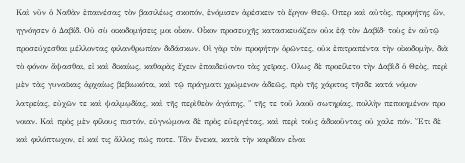Καὶ νῦν ὁ Ναθὰν ἐπαινέσας τὸν βασιλέως σκοπόν, ἐνόμισεν ἀρέσκειν τὸ ἔργον Θεῷ. Οπερ καὶ αὐτὸς, προφήτης ὤν, ηγνόησεν ὁ Δαβίδ. Οὐ σὺ οικοδομήσεις μοι οἶκον. Οἶκον προσευχῆς κατασκευάζειν οὐκ ἐᾷ τὸν Δαβίδ· τοὺς ἐν αὐτῷ προσεύχεσθαι μέλλοντας φιλανθρωπίαν διδάσκων. Οἱ γὰρ τὸν προφήτην ὁρῶντες, οὐκ ἐπιτραπέντα τὴν οἰκοδομὴν, διὰ τὸ φόνον ἄψασθαι, εἰ καὶ δικαίως, καθαρὰς ἔχειν ἐπαιδεύοντο τὰς χεῖρας. Ολως δὲ προείλετο τὴν Δαβὶδ ὁ Θεὸς, περὶ μὲν τὰς γυναῖκας ἀρχαίως βεβιωκότα, καὶ τῷ πράγματι χρώμενον ἀδεῶς, πρὸ τῆς χάριτος τῆσδε κατά νόμον λατρείας, εὐχῶν τε καὶ ψαλμῳδίας, καὶ τῆς περὶθεὸν ἀγάπης, " τῆς τε τοῦ λαοῦ σωτηρίας, πολλὴν πεποιημένον προ νοιαν. Καὶ πρὸς μὲν φίλους πιστόν, εὐγνώμονα δὲ πρὸς εὐεργέτας, καὶ περὶ τοὺς ἀδικοῦντας οὐ χαλε πόν. Ἔτι δὲ καὶ φιλόπτωχον, εἰ καί τις ἄλλος πώς ποτε. Τἂν ἕνεκα, κατὰ τὴν καρδίαν εἶναι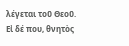λέγεται τοῦ Θεοῦ. Εἰ δέ που, θνητὸς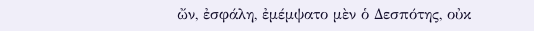ὤν, ἐσφάλη, ἐμέμψατο μὲν ὁ Δεσπότης, οὐκ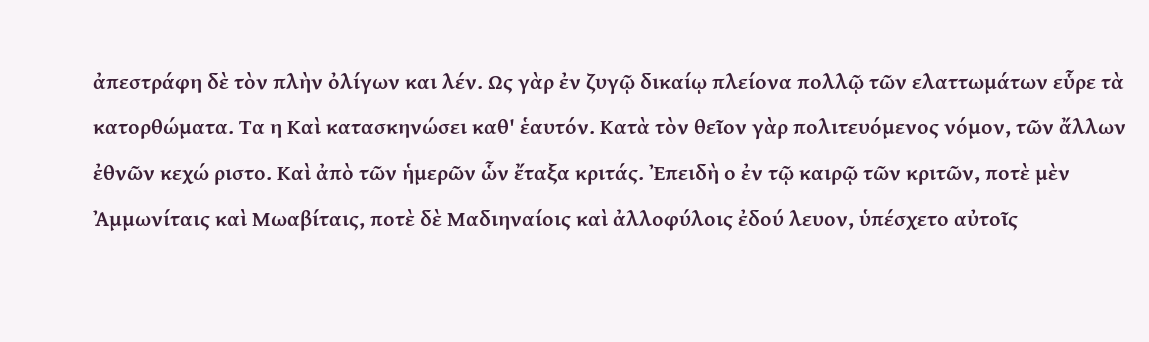ἀπεστράφη δὲ τὸν πλὴν ὀλίγων και λέν. Ως γὰρ ἐν ζυγῷ δικαίῳ πλείονα πολλῷ τῶν ελαττωμάτων εὗρε τὰ κατορθώματα. Τα η Καὶ κατασκηνώσει καθ' ἑαυτόν. Κατὰ τὸν θεῖον γὰρ πολιτευόμενος νόμον, τῶν ἄλλων ἐθνῶν κεχώ ριστο. Καὶ ἀπὸ τῶν ἡμερῶν ὧν ἔταξα κριτάς. Ἐπειδὴ ο ἐν τῷ καιρῷ τῶν κριτῶν, ποτὲ μὲν Ἀμμωνίταις καὶ Μωαβίταις, ποτὲ δὲ Μαδιηναίοις καὶ ἀλλοφύλοις ἐδού λευον, ὑπέσχετο αὐτοῖς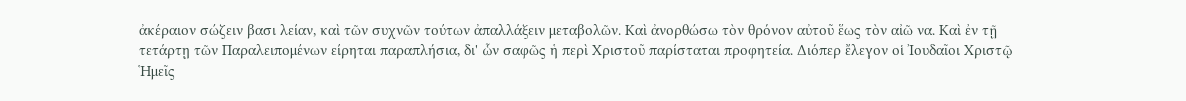ἀκέραιον σώζειν βασι λείαν, καὶ τῶν συχνῶν τούτων ἀπαλλάξειν μεταβολῶν. Καὶ ἀνορθώσω τὸν θρόνον αὐτοῦ ἕως τὸν αἰῶ να. Καὶ ἐν τῇ τετάρτῃ τῶν Παραλειπομένων είρηται παραπλήσια, δι' ὧν σαφῶς ἡ περὶ Χριστοῦ παρίσταται προφητεία. Διόπερ ἔλεγον οἱ Ἰουδαῖοι Χριστῷ Ἡμεῖς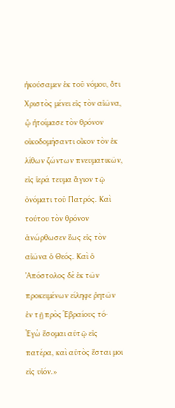ἡκούσαμεν ἐκ τοῦ νόμου, ὅτι Χριστὸς μένει εἰς τὸν αἰῶνα, ᾧ ἡτοίμασε τὸν θρόνον οἰκοδομήσαντι οἶκον τὸν ἐκ λίθων ζώντων πνευματικῶν, εἰς ἱερά τευμα ἅγιον τῷ ὀνόματι τοῦ Πατρός. Καὶ τούτου τὸν θρόνον ἀνώρθωσεν ἕως εἰς τὸν αἰῶνα ὁ Θεός. Καὶ ὁ ᾿Απόστολος δὲ ἐκ τῶν προκειμένων είληφε ῥητῶν ἐν τῇ πρὸς Ἑβραίους τό· Ἐγὼ ἔσομαι αὐτῷ εἰς πατέρα, καὶ αὐτὸς ἔσται μοι εἰς υἱόν.»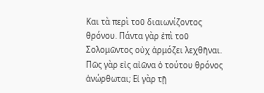Και τὰ περὶ τοῦ διαιωνίζοντος θρόνου. Πάντα γὰρ ἐπὶ τοῦ Σολομῶντος οὐχ ἁρμόζει λεχθῆναι. Πῶς γὰρ εἰς αἰῶνα ὁ τούτου θρόνος ἀνώρθωται; Εἰ γὰρ τῇ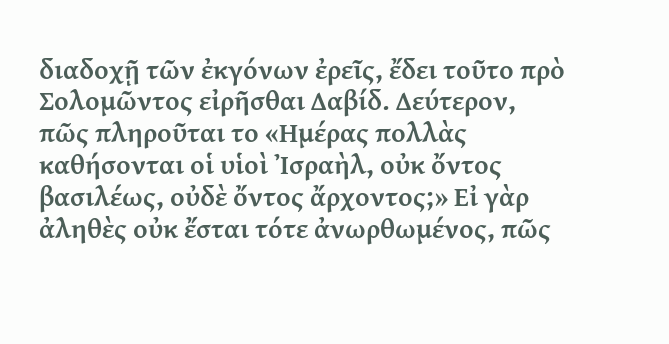διαδοχῇ τῶν ἐκγόνων ἐρεῖς, ἔδει τοῦτο πρὸ Σολομῶντος εἰρῆσθαι Δαβίδ. Δεύτερον, πῶς πληροῦται το «Ημέρας πολλὰς καθήσονται οἱ υἱοὶ Ἰσραὴλ, οὐκ ὄντος βασιλέως, οὐδὲ ὄντος ἄρχοντος;» Εἰ γὰρ ἀληθὲς οὐκ ἔσται τότε ἀνωρθωμένος, πῶς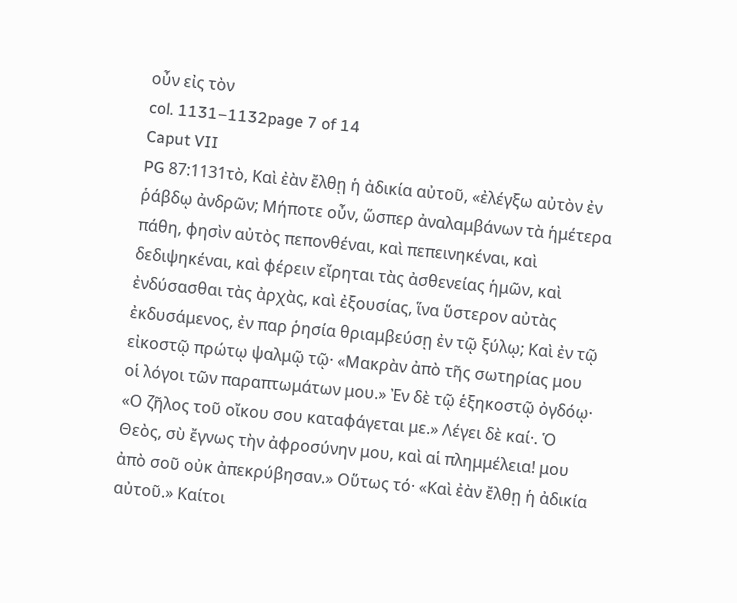οὖν εἰς τὸν
col. 1131–1132page 7 of 14
Caput VII
PG 87:1131τὸ, Καὶ ἐὰν ἔλθῃ ἡ ἀδικία αὐτοῦ, «ἐλέγξω αὐτὸν ἐν ῥάβδῳ ἀνδρῶν; Μήποτε οὖν, ὥσπερ ἀναλαμβάνων τὰ ἡμέτερα πάθη, φησὶν αὐτὸς πεπονθέναι, καὶ πεπεινηκέναι, καὶ δεδιψηκέναι, καὶ φέρειν εἴρηται τὰς ἀσθενείας ἡμῶν, καὶ ἐνδύσασθαι τὰς ἀρχὰς, καὶ ἐξουσίας, ἵνα ὕστερον αὐτὰς ἐκδυσάμενος, ἐν παρ ῥησία θριαμβεύσῃ ἐν τῷ ξύλῳ; Καὶ ἐν τῷ εἰκοστῷ πρώτῳ ψαλμῷ τῷ· «Μακρὰν ἀπὸ τῆς σωτηρίας μου οἱ λόγοι τῶν παραπτωμάτων μου.» Ἐν δὲ τῷ ἑξηκοστῷ ὀγδόῳ· «Ο ζῆλος τοῦ οἴκου σου καταφάγεται με.» Λέγει δὲ καί·. Ὁ Θεὸς, σὺ ἔγνως τὴν ἀφροσύνην μου, καὶ αἱ πλημμέλεια! μου ἀπὸ σοῦ οὐκ ἀπεκρύβησαν.» Οὕτως τό· «Καὶ ἐὰν ἔλθῃ ἡ ἀδικία αὐτοῦ.» Καίτοι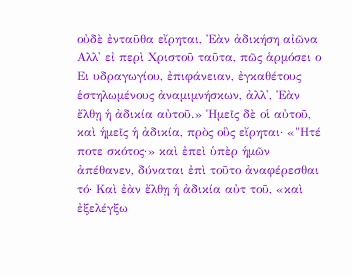οὐδὲ ἐνταῦθα εἴρηται, Ἐὰν ἀδικήση αἰῶνα Αλλ' εἰ περὶ Χριστοῦ ταῦτα, πῶς ἁρμόσει ο Ει υδραγωγίου, ἐπιφάνειαν, ἐγκαθέτους ἑστηλωμένους ἀναμιμνήσκων, ἀλλ', Ἐὰν ἔλθῃ ἡ ἀδικία αὐτοῦ.» Ἡμεῖς δὲ οἱ αὐτοῦ, καὶ ἡμεῖς ἡ ἀδικία, πρὸς οὓς εἴρηται· «"Ητέ ποτε σκότος·» καὶ ἐπεὶ ὑπὲρ ἡμῶν ἀπέθανεν, δύναται ἐπὶ τοῦτο ἀναφέρεσθαι τό· Καὶ ἐὰν ἔλθῃ ἡ ἀδικία αὐτ τοῦ, «καὶ ἐξελέγξω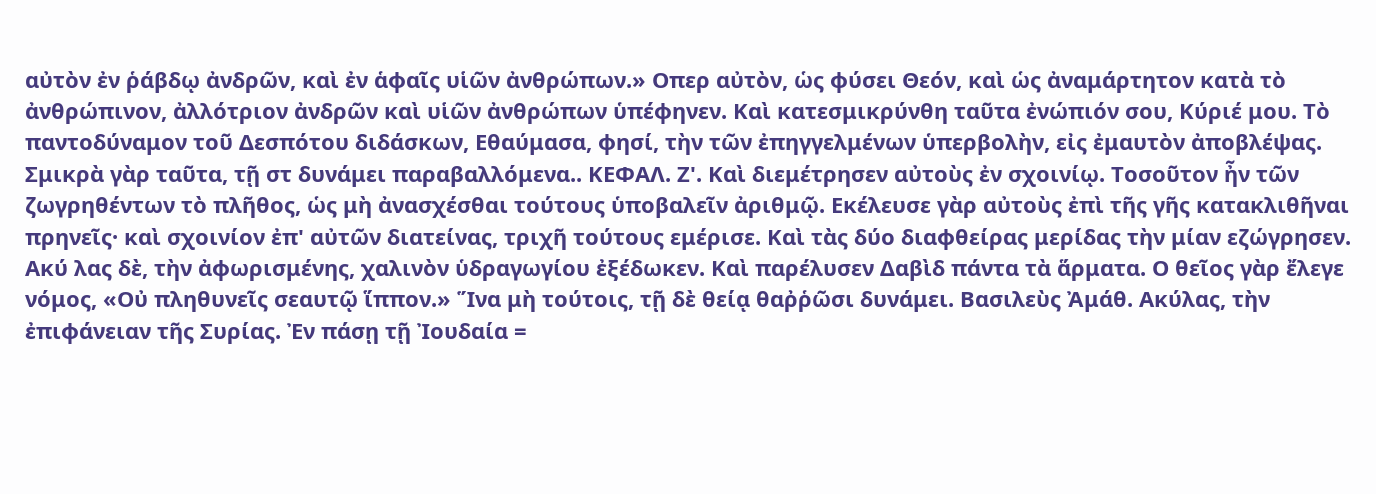αὐτὸν ἐν ῥάβδῳ ἀνδρῶν, καὶ ἐν ἁφαῖς υἱῶν ἀνθρώπων.» Οπερ αὐτὸν, ὡς φύσει Θεόν, καὶ ὡς ἀναμάρτητον κατὰ τὸ ἀνθρώπινον, ἀλλότριον ἀνδρῶν καὶ υἱῶν ἀνθρώπων ὑπέφηνεν. Καὶ κατεσμικρύνθη ταῦτα ἐνώπιόν σου, Κύριέ μου. Τὸ παντοδύναμον τοῦ Δεσπότου διδάσκων, Εθαύμασα, φησί, τὴν τῶν ἐπηγγελμένων ὑπερβολὴν, εἰς ἐμαυτὸν ἀποβλέψας. Σμικρὰ γὰρ ταῦτα, τῇ στ δυνάμει παραβαλλόμενα.. ΚΕΦΑΛ. Ζ'. Καὶ διεμέτρησεν αὐτοὺς ἐν σχοινίῳ. Τοσοῦτον ἦν τῶν ζωγρηθέντων τὸ πλῆθος, ὡς μὴ ἀνασχέσθαι τούτους ὑποβαλεῖν ἀριθμῷ. Εκέλευσε γὰρ αὐτοὺς ἐπὶ τῆς γῆς κατακλιθῆναι πρηνεῖς· καὶ σχοινίον ἐπ' αὐτῶν διατείνας, τριχῆ τούτους εμέρισε. Καὶ τὰς δύο διαφθείρας μερίδας τὴν μίαν εζώγρησεν. Ακύ λας δὲ, τὴν ἀφωρισμένης, χαλινὸν ὑδραγωγίου ἐξέδωκεν. Καὶ παρέλυσεν Δαβὶδ πάντα τὰ ἅρματα. Ο θεῖος γὰρ ἔλεγε νόμος, «Οὐ πληθυνεῖς σεαυτῷ ἵππον.» Ἵνα μὴ τούτοις, τῇ δὲ θείᾳ θαῤῥῶσι δυνάμει. Βασιλεὺς Ἀμάθ. Ακύλας, τὴν ἐπιφάνειαν τῆς Συρίας. Ἐν πάσῃ τῇ Ἰουδαία =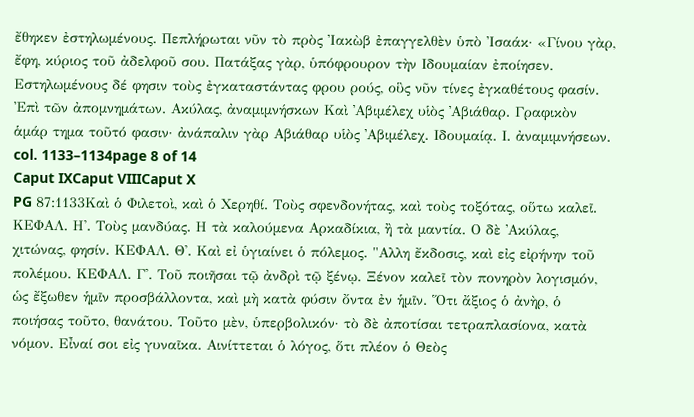ἔθηκεν ἐστηλωμένους. Πεπλήρωται νῦν τὸ πρὸς Ἰακὼβ ἐπαγγελθὲν ὑπὸ Ἰσαάκ· «Γίνου γὰρ, ἔφη, κύριος τοῦ ἀδελφοῦ σου. Πατάξας γὰρ, ὑπόφρουρον τὴν Ιδουμαίαν ἐποίησεν. Εστηλωμένους δέ φησιν τοὺς ἐγκαταστάντας φρου ρούς, οὓς νῦν τίνες ἐγκαθέτους φασίν. Ἐπὶ τῶν ἀπομνημάτων. Ακύλας, ἀναμιμνήσκων Καὶ ᾿Αβιμέλεχ υἱὸς ᾿Αβιάθαρ. Γραφικὸν ἁμάρ τημα τοῦτό φασιν· ἀνάπαλιν γὰρ Αβιάθαρ υἱὸς ᾿Αβιμέλεχ. Ιδουμαίᾳ. Ι. ἀναμιμνήσεων.
col. 1133–1134page 8 of 14
Caput IXCaput VIIICaput X
PG 87:1133Καὶ ὁ Φιλετοὶ, καὶ ὁ Χερηθί. Τοὺς σφενδονήτας, καὶ τοὺς τοξότας, οὕτω καλεῖ. ΚΕΦΑΛ. Η'. Τοὺς μανδύας. Η τὰ καλούμενα Αρκαδίκια, ἢ τὰ μαντία. Ο δὲ ᾿Ακύλας, χιτώνας, φησίν. ΚΕΦΑΛ. Θ'. Καὶ εἰ ὑγιαίνει ὁ πόλεμος. "Αλλη ἔκδοσις, καὶ εἰς εἰρήνην τοῦ πολέμου. ΚΕΦΑΛ. Γ'. Τοῦ ποιῆσαι τῷ ἀνδρὶ τῷ ξένῳ. Ξένον καλεῖ τὸν πονηρὸν λογισμόν, ὡς ἔξωθεν ἡμῖν προσβάλλοντα, καὶ μὴ κατὰ φύσιν ὄντα ἐν ἡμῖν. Ὅτι ἄξιος ὁ ἀνὴρ, ὁ ποιήσας τοῦτο, θανάτου. Τοῦτο μὲν, ὑπερβολικόν· τὸ δὲ ἀποτίσαι τετραπλασίονα, κατὰ νόμον. Εἶναί σοι εἰς γυναῖκα. Αινίττεται ὁ λόγος, ὅτι πλέον ὁ Θεὸς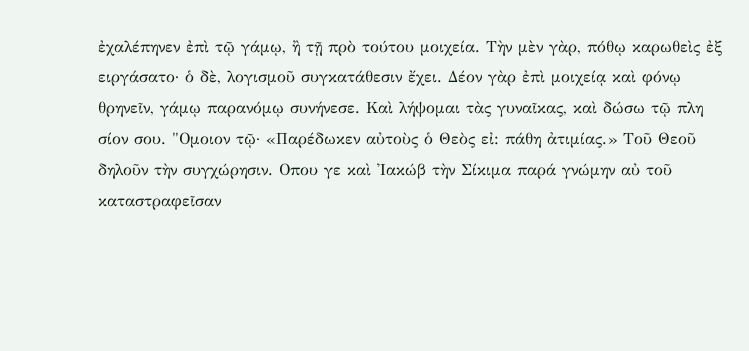ἐχαλέπηνεν ἐπὶ τῷ γάμῳ, ἢ τῇ πρὸ τούτου μοιχεία. Τὴν μὲν γὰρ, πόθῳ καρωθεὶς ἐξ ειργάσατο· ὁ δὲ, λογισμοῦ συγκατάθεσιν ἔχει. Δέον γὰρ ἐπὶ μοιχείᾳ καὶ φόνῳ θρηνεῖν, γάμῳ παρανόμῳ συνήνεσε. Καὶ λήψομαι τὰς γυναῖκας, καὶ δώσω τῷ πλη σίον σου. "Ομοιον τῷ· «Παρέδωκεν αὐτοὺς ὁ Θεὸς εἰ: πάθη ἀτιμίας.» Τοῦ Θεοῦ δηλοῦν τὴν συγχώρησιν. Οπου γε καὶ Ἰακώβ τὴν Σίκιμα παρά γνώμην αὐ τοῦ καταστραφεῖσαν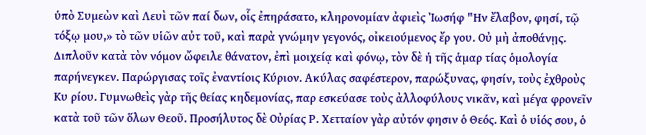ὑπὸ Συμεὼν καὶ Λευὶ τῶν παί δων, οἷς ἐπηράσατο, κληρονομίαν ἀφιεὶς Ἰωσήφ "Ην ἔλαβον, φησί, τῷ τόξῳ μου,» τὸ τῶν υἱῶν αὐτ τοῦ, καὶ παρὰ γνώμην γεγονός, οἰκειούμενος ἔρ γου. Οὐ μὴ ἀποθάνῃς. Διπλοῦν κατὰ τὸν νόμον ὤφειλε θάνατον, ἐπὶ μοιχείᾳ καὶ φόνῳ, τὸν δὲ ἡ τῆς ἁμαρ τίας ὁμολογία παρήνεγκεν. Παρώργισας τοῖς ἐναντίοις Κύριον. Ακύλας σαφέστερον, παρώξυνας, φησίν, τοὺς ἐχθροὺς Κυ ρίου. Γυμνωθεὶς γὰρ τῆς θείας κηδεμονίας, παρ εσκεύασε τοὺς ἀλλοφύλους νικᾶν, καὶ μέγα φρονεῖν κατὰ τοῦ τῶν ὅλων Θεοῦ. Προσήλυτος δὲ Οὐρίας Ρ. Χετταίον γὰρ αὐτόν φησιν ὁ Θεός. Καὶ ὁ υἱός σου, ὁ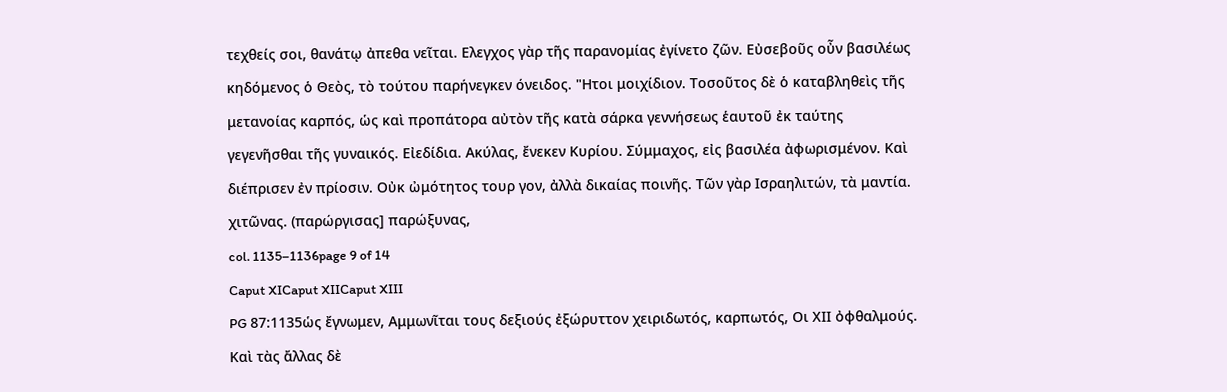τεχθείς σοι, θανάτῳ ἀπεθα νεῖται. Ελεγχος γὰρ τῆς παρανομίας ἐγίνετο ζῶν. Εὐσεβοῦς οὖν βασιλέως κηδόμενος ὁ Θεὸς, τὸ τούτου παρήνεγκεν όνειδος. "Ητοι μοιχίδιον. Τοσοῦτος δὲ ὁ καταβληθεὶς τῆς μετανοίας καρπός, ὡς καὶ προπάτορα αὐτὸν τῆς κατὰ σάρκα γεννήσεως ἑαυτοῦ ἐκ ταύτης γεγενῆσθαι τῆς γυναικός. Εἰεδίδια. Ακύλας, ἔνεκεν Κυρίου. Σύμμαχος, εἰς βασιλέα ἀφωρισμένον. Καὶ διέπρισεν ἐν πρίοσιν. Οὐκ ὠμότητος τουρ γον, ἀλλὰ δικαίας ποινῆς. Τῶν γὰρ Ισραηλιτών, τὰ μαντία. χιτῶνας. (παρώργισας] παρώξυνας,
col. 1135–1136page 9 of 14
Caput XICaput XIICaput XIII
PG 87:1135ὡς ἔγνωμεν, Αμμωνῖται τους δεξιούς ἐξώρυττον χειριδωτός, καρπωτός, Οι ΧΙΙ ὀφθαλμούς. Καὶ τὰς ἄλλας δὲ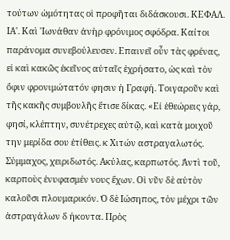τούτων ὠμότητας οἱ προφῆται διδάσκουσι. ΚΕΦΑΛ. ΙΑ'. Καὶ 'Ιωνάθαν ἀνὴρ φρόνιμος σφόδρα. Καίτοι παράνομα συνεβούλευσεν. Επαινεῖ οὖν τὰς φρένας, εἰ καὶ κακῶς ἐκεῖνος αὐταῖς ἐχρήσατο, ὡς καὶ τὸν ὄφιν φρονιμώτατόν φησιν ἡ Γραφή. Τοιγαροῦν καὶ τῆς κακῆς συμβουλῆς ἔτισε δίκας. «Εἰ ἐθεώρεις γάρ, φησί, κλέπτην, συνέτρεχες αὐτῷ, καὶ κατὰ μοιχοῦ την μερίδα σου ἐτίθεις. κ Χιτών αστραγαλωτός. Σύμμαχος, χειριδωτός. Ακύλας, καρπωτός. Ἀντὶ τοῦ, καρποὺς ἐνυφασμέν νους ἔχων. Οἱ νῦν δὲ αὐτὸν καλοῦσι πλουμαρικόν. Ὁ δὲ Ιώσηπος, τὸν μέχρι τῶν ἀστραγάλων δ ήκοντα. Πρὸς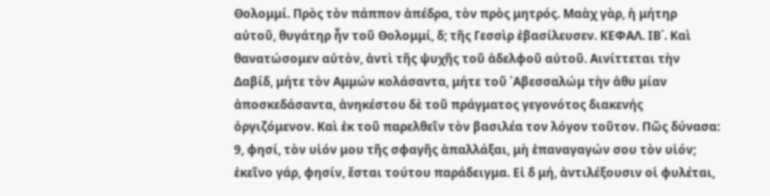Θολομμί. Πρὸς τὸν πάππον ἀπέδρα, τὸν πρὸς μητρός. Μαὰχ γὰρ, ἡ μήτηρ αὐτοῦ, θυγάτηρ ἦν τοῦ Θολομμί, δ; τῆς Γεσσὶρ ἐβασίλευσεν. ΚΕΦΑΛ. ΙΒ΄. Καὶ θανατώσομεν αὐτὸν, ἀντὶ τῆς ψυχῆς τοῦ ἀδελφοῦ αὐτοῦ. Αινίττεται τὴν Δαβίδ, μήτε τὸν Αμμών κολάσαντα, μήτε τοῦ ᾿Αβεσσαλώμ τὴν ἀθυ μίαν ἀποσκεδάσαντα, ἀνηκέστου δὲ τοῦ πράγματος γεγονότος διακενής ὀργιζόμενον. Καὶ ἐκ τοῦ παρελθεῖν τὸν βασιλέα τον λόγον τοῦτον. Πῶς δύνασα: 9, φησί, τὸν υἱόν μου τῆς σφαγῆς ἀπαλλάξαι, μὴ ἐπαναγαγών σου τὸν υἱόν; ἐκεῖνο γάρ, φησίν, ἔσται τούτου παράδειγμα. Εἰ δ μή, ἀντιλέξουσιν οἱ φυλέται,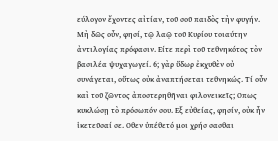εύλογον ἔχοντες αἰτίαν, τοῦ σοῦ παιδὸς τὴν φυγήν. Μὴ δῶς οὖν, φησί, τῷ λαῷ τοῦ Κυρίου τοιαύτην ἀντιλογίας πρόφασιν. Είτε περὶ τοῦ τεθνηκότος τὸν βασιλέα ψυχαγωγεί. 6; γὰρ ὕδωρ ἐκχυθὲν οὐ συνάγεται, οὕτως οὐκ ἀναπτήσεται τεθνηκώς. Τί οὖν καὶ τοῦ ζῶντος ἀποστερηθῆναι φιλονεικεῖς; Οπως κυκλώσῃ τὸ πρόσωπόν σου. Εξ εὐθείας, φησίν, οὐκ ἦν ἱκετεῦσαί σε. Οθεν ὑπέθετό μοι χρήσ σασθαι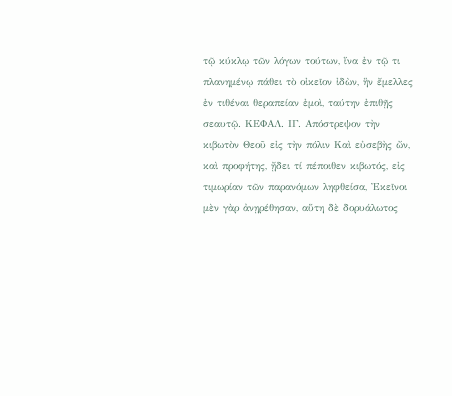τῷ κύκλῳ τῶν λόγων τούτων, ἵνα ἐν τῷ τι πλανημένῳ πάθει τὸ οἰκεῖον ἰδὼν, ἣν ἔμελλες ἐν τιθέναι θεραπείαν ἐμοὶ, ταύτην ἐπιθῇς σεαυτῷ. ΚΕΦΑΛ. ΙΓ. Απόστρεψον τὴν κιβωτὸν Θεοῦ εἰς τὴν πόλιν Καὶ εὐσεβὴς ὤν, καὶ προφήτης, ᾔδει τί πέποιθεν κιβωτός, εἰς τιμωρίαν τῶν παρανόμων ληφθείσα, Ἐκεῖνοι μὲν γὰρ ἀνῃρέθησαν, αὕτη δὲ δορυάλωτος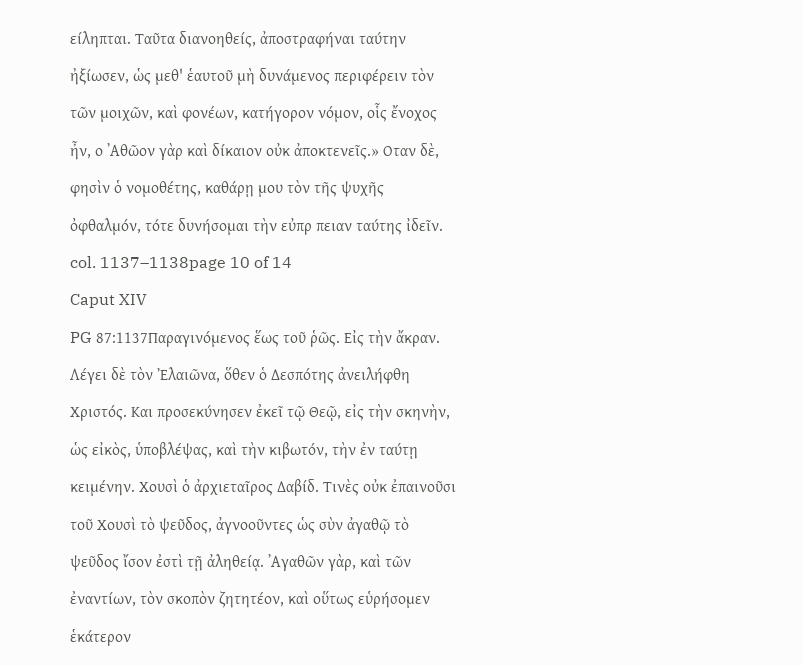είληπται. Ταῦτα διανοηθείς, ἀποστραφήναι ταύτην ἠξίωσεν, ὡς μεθ' ἑαυτοῦ μὴ δυνάμενος περιφέρειν τὸν τῶν μοιχῶν, καὶ φονέων, κατήγορον νόμον, οἷς ἔνοχος ἦν, ο ᾿Αθῶον γὰρ καὶ δίκαιον οὐκ ἀποκτενεῖς.» Οταν δὲ, φησὶν ὁ νομοθέτης, καθάρῃ μου τὸν τῆς ψυχῆς ὀφθαλμόν, τότε δυνήσομαι τὴν εὐπρ πειαν ταύτης ἰδεῖν.
col. 1137–1138page 10 of 14
Caput XIV
PG 87:1137Παραγινόμενος ἕως τοῦ ῥῶς. Εἰς τὴν ἄκραν. Λέγει δὲ τὸν Ἐλαιῶνα, ὅθεν ὁ Δεσπότης ἀνειλήφθη Χριστός. Και προσεκύνησεν ἐκεῖ τῷ Θεῷ, εἰς τὴν σκηνὴν, ὡς εἰκὸς, ὑποβλέψας, καὶ τὴν κιβωτόν, τὴν ἐν ταύτῃ κειμένην. Χουσὶ ὁ ἀρχιεταῖρος Δαβίδ. Τινὲς οὐκ ἐπαινοῦσι τοῦ Χουσὶ τὸ ψεῦδος, ἀγνοοῦντες ὡς σὺν ἀγαθῷ τὸ ψεῦδος ἴσον ἐστὶ τῇ ἀληθείᾳ. ᾿Αγαθῶν γὰρ, καὶ τῶν ἐναντίων, τὸν σκοπὸν ζητητέον, καὶ οὕτως εὑρήσομεν ἑκάτερον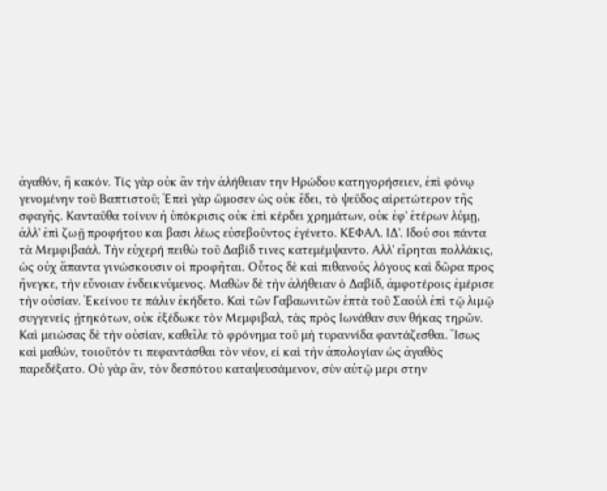ἀγαθόν, ἣ κακόν. Τίς γὰρ οὐκ ἂν τὴν ἀλήθειαν την Ηρώδου κατηγορήσειεν, ἐπὶ φόνῳ γενομένην τοῦ Βαπτιστοῦ; Ἐπεὶ γὰρ ὤμοσεν ὡς οὐκ ἔδει, τὸ ψεῦδος αἱρετώτερον τῆς σφαγῆς. Κανταῦθα τοίνυν ἡ ὑπόκρισις οὐκ ἐπὶ κέρδει χρημάτων, οὐκ ἐφ' ἑτέρων λύμῃ, ἀλλ' ἐπὶ ζωῇ προφήτου και βασι λέως εὐσεβοῦντος ἐγένετο. ΚΕΦΑΛ. ΙΔ'. Ιδού σοι πάντα τὰ Μεμφιβαάλ. Τὴν εὐχερή πειθὼ τοῦ Δαβίδ τινες κατεμέμψαντο. Αλλ' εἴρηται πολλάκις, ὡς οὐχ ἅπαντα γινώσκουσιν οἱ προφῆται. Οὗτος δὲ καὶ πιθανούς λόγους καὶ δῶρα προς ἤνεγκε, τὴν εὔνοιαν ἐνδεικνύμενος. Μαθὼν δὲ τὴν ἀλήθειαν ὁ Δαβίδ, ἀμφοτέροις ἐμέρισε τὴν οὐσίαν. Ἐκείνου τε πάλιν ἐκήδετο. Καὶ τῶν Γαβαωνιτῶν ἑπτὰ τοῦ Σαούλ ἐπὶ τῷ λιμῷ συγγενείς ᾐτηκότων, οὐκ ἐξέδωκε τὸν Μεμφιβαλ, τὰς πρὸς Ιωνάθαν συν θήκας τηρῶν. Καὶ μειώσας δὲ τὴν οὐσίαν, καθεῖλε τὸ φρόνημα τοῦ μὴ τυραννίδα φαντάζεσθαι. Ἴσως καὶ μαθών, τοιοῦτόν τι πεφαντάσθαι τὸν νέον, εἰ καὶ τὴν ἀπολογίαν ὡς ἀγαθὸς παρεδέξατο. Οὐ γὰρ ἂν, τὸν δεσπότου καταψευσάμενον, σὺν αὐτῷ μερι στην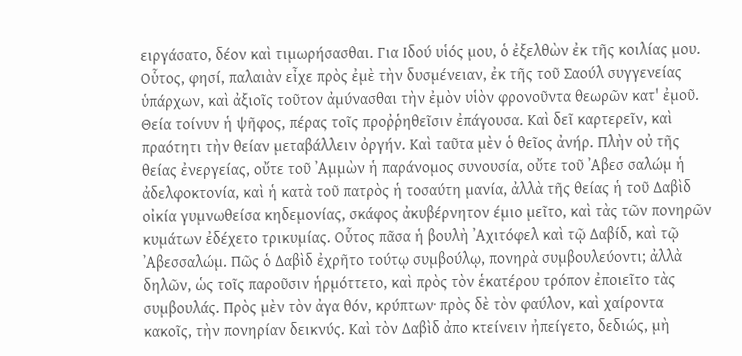ειργάσατο, δέον καὶ τιμωρήσασθαι. Για Ιδού υἱός μου, ὁ ἐξελθὼν ἐκ τῆς κοιλίας μου. Οὗτος, φησί, παλαιὰν εἶχε πρὸς ἐμὲ τὴν δυσμένειαν, ἐκ τῆς τοῦ Σαούλ συγγενείας ὑπάρχων, καὶ ἀξιοῖς τοῦτον ἀμύνασθαι τὴν ἐμὸν υἱὸν φρονοῦντα θεωρῶν κατ' ἐμοῦ. Θεία τοίνυν ἡ ψῆφος, πέρας τοῖς προῤῥηθεῖσιν ἐπάγουσα. Καὶ δεῖ καρτερεῖν, καὶ πραότητι τὴν θείαν μεταβάλλειν ὀργήν. Καὶ ταῦτα μὲν ὁ θεῖος ἀνήρ. Πλὴν οὐ τῆς θείας ἐνεργείας, οὔτε τοῦ ᾿Αμμὼν ἡ παράνομος συνουσία, οὔτε τοῦ ᾿Αβεσ σαλώμ ἡ ἀδελφοκτονία, καὶ ἡ κατὰ τοῦ πατρὸς ἡ τοσαύτη μανία, ἀλλὰ τῆς θείας ἡ τοῦ Δαβὶδ οἰκία γυμνωθείσα κηδεμονίας, σκάφος ἀκυβέρνητον έμιο μεῖτο, καὶ τὰς τῶν πονηρῶν κυμάτων ἐδέχετο τρικυμίας. Οὗτος πᾶσα ἡ βουλὴ ᾿Αχιτόφελ καὶ τῷ Δαβίδ, καὶ τῷ ᾿Αβεσσαλώμ. Πῶς ὁ Δαβὶδ ἐχρῆτο τούτῳ συμβούλῳ, πονηρὰ συμβουλεύοντι; ἀλλὰ δηλῶν, ὡς τοῖς παροῦσιν ἡρμόττετο, καὶ πρὸς τὸν ἑκατέρου τρόπον ἐποιεῖτο τὰς συμβουλάς. Πρὸς μὲν τὸν ἀγα θόν, κρύπτων· πρὸς δὲ τὸν φαύλον, καὶ χαίροντα κακοῖς, τὴν πονηρίαν δεικνύς. Καὶ τὸν Δαβὶδ ἀπο κτείνειν ἠπείγετο, δεδιώς, μὴ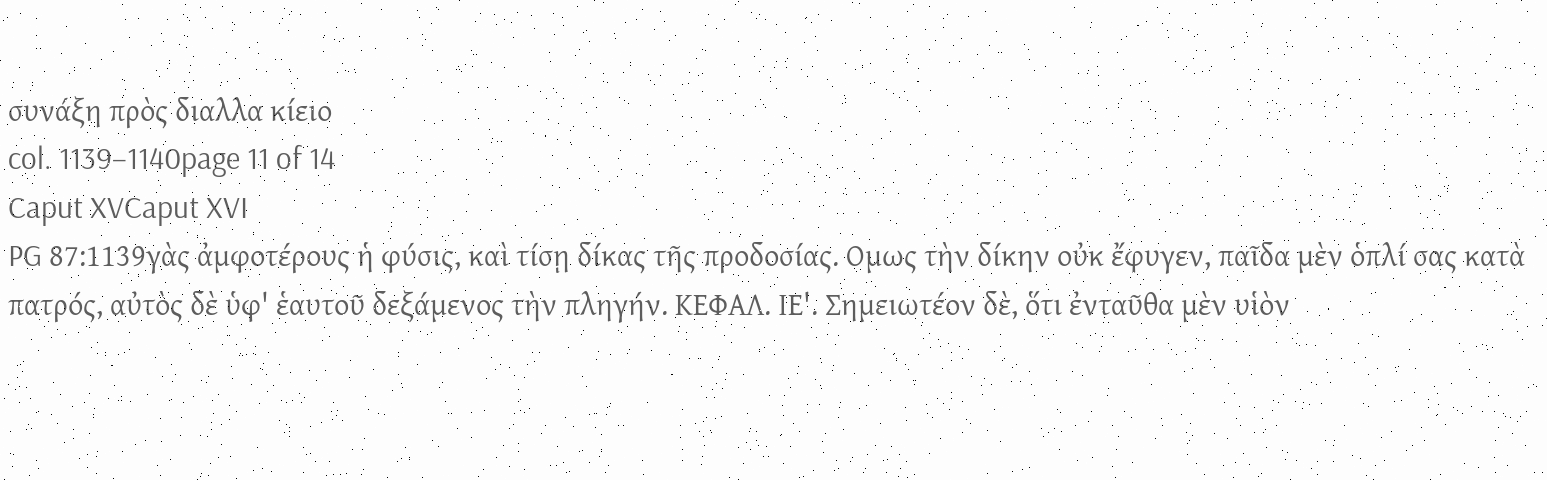συνάξη πρὸς διαλλα κίειο
col. 1139–1140page 11 of 14
Caput XVCaput XVI
PG 87:1139γὰς ἀμφοτέρους ἡ φύσις, καὶ τίσῃ δίκας τῆς προδοσίας. Ομως τὴν δίκην οὐκ ἔφυγεν, παῖδα μὲν ὁπλί σας κατὰ πατρός, αὐτὸς δὲ ὑφ' ἑαυτοῦ δεξάμενος τὴν πληγήν. ΚΕΦΑΛ. ΙΕ'. Σημειωτέον δὲ, ὅτι ἐνταῦθα μὲν υἱὸν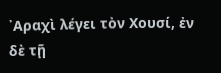᾿Αραχὶ λέγει τὸν Χουσί, ἐν δὲ τῇ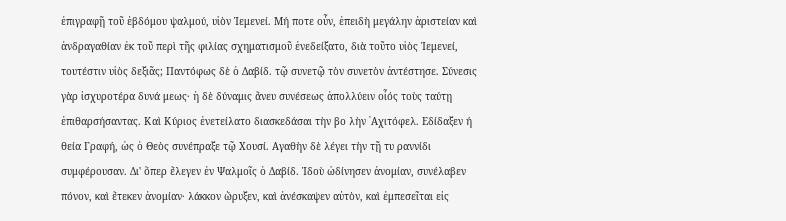ἐπιγραφῇ τοῦ ἑβδόμου ψαλμού, υἱὸν Ἰεμενεί. Μή ποτε οὖν, ἐπειδὴ μεγάλην ἀριστείαν καὶ ἀνδραγαθίαν ἐκ τοῦ περὶ τῆς φιλίας σχηματισμοῦ ἐνεδείξατο, διὰ τοῦτο υἱὸς Ἰεμενεί, τουτέστιν υἱὸς δεξιᾶς; Παντόφως δὲ ὁ Δαβίδ. τῷ συνετῷ τὸν συνετὸν ἀντέστησε. Σύνεσις γὰρ ἰσχυροτέρα δυνά μεως· ἡ δὲ δύναμις ἄνευ συνέσεως ἀπολλύειν οἷός τοὺς ταύτῃ ἐπιθαρσήσαντας. Καὶ Κύριος ἐνετείλατο διασκεδάσαι τὴν βο λὴν ᾿Αχιτόφελ. Εδίδαξεν ή θεία Γραφή, ὡς ὁ Θεὸς συνέπραξε τῷ Χουσί. Αγαθὴν δὲ λέγει τὴν τῇ τυ ραννίδι συμφέρουσαν. Δι' ὅπερ ἔλεγεν ἐν Ψαλμοῖς ὁ Δαβίδ. Ἰδοὺ ὠδίνησεν ἀνομίαν, συνέλαβεν πόνον, καὶ ἔτεκεν ἀνομίαν· λάκκον ὤρυξεν, καὶ ἀνέσκαψεν αὐτὸν, καὶ ἐμπεσεῖται εἰς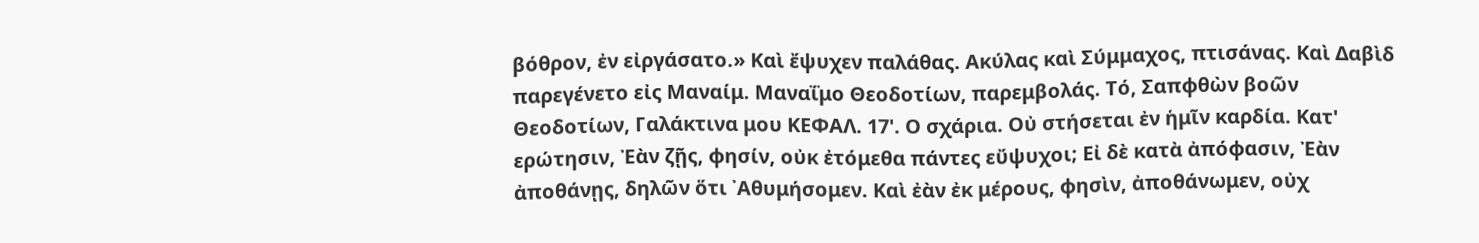βόθρον, ἐν εἰργάσατο.» Καὶ ἔψυχεν παλάθας. Ακύλας καὶ Σύμμαχος, πτισάνας. Καὶ Δαβὶδ παρεγένετο εἰς Μαναίμ. Μαναΐμο Θεοδοτίων, παρεμβολάς. Τό, Σαπφθὼν βοῶν Θεοδοτίων, Γαλάκτινα μου ΚΕΦΑΛ. 17'. Ο σχάρια. Οὐ στήσεται ἐν ἡμῖν καρδία. Κατ' ερώτησιν, Ἐὰν ζῇς, φησίν, οὐκ ἐτόμεθα πάντες εὔψυχοι; Εἰ δὲ κατὰ ἀπόφασιν, Ἐὰν ἀποθάνῃς, δηλῶν ὅτι ᾿Αθυμήσομεν. Καὶ ἐὰν ἐκ μέρους, φησὶν, ἀποθάνωμεν, οὐχ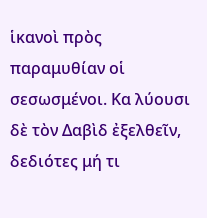ἱκανοὶ πρὸς παραμυθίαν οἱ σεσωσμένοι. Κα λύουσι δὲ τὸν Δαβὶδ ἐξελθεῖν, δεδιότες μή τι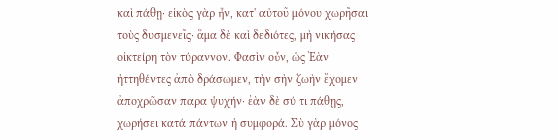καὶ πάθῃ· εἰκὸς γὰρ ἦν, κατ' αὐτοῦ μόνου χωρῆσαι τοὺς δυσμενεῖς· ἅμα δὲ καὶ δεδιότες, μὴ νικήσας οἰκτείρη τὸν τύραννον. Φασὶν οὖν, ὡς Ἐὰν ἡττηθέντες ἀπὸ δράσωμεν, τὴν σὴν ζωὴν ἔχομεν ἀποχρῶσαν παρα ψυχήν· ἐὰν δὲ σύ τι πάθῃς, χωρήσει κατά πάντων ἡ συμφορά. Σὺ γὰρ μόνος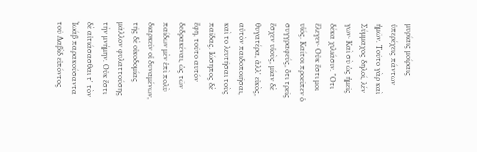μυρίαις μοίραις ὑπερέχεις πάντων ἡμῶν. Τοῦτο γὰρ καὶ Σύμμαχος δηλοί, λέν γων· Καὶ σὺ ὡς ἡμεῖς δέκα χιλιάσιν. "Οτι ἔλεγεν· Οὐκ ἔστι μοι υἱός. Καίτοι προεῖπεν ὁ συγγραφεύς, ὅτι τρεῖς ἔσχεν υἱοὺς, μίαν δὲ θυγατέρα, ἀλλ' εἰκὸς, αὐτὸν παιδοποιῆσαι, καὶ το λευτῆσαι τοὺς παῖδας. Ιώσηπος δὲ ἔφη, τοῦτο αυτόν δεδρακέναι, ὡς τῶν παίδων μὲν ἐπὶ πολὺ διαρκεῖν οἱ δυναμένων, τῆς δὲ οἰκοδομίας μᾶλλον φυλαττούσης τὴν μνήμην. Οὐκ ἔστι δὲ αἰτιάσασθαι τ' τὸν Ἰωάβ παρακούσαντα τοῦ Δαβὶδ εἰπόντος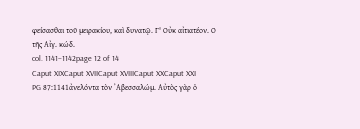φείσασθαι τοῦ μειρακίου, καὶ δυνατῷ. Γ' Οὐκ αἰτιατέον. Ο τῆς Αἰγ. κώδ.
col. 1141–1142page 12 of 14
Caput XIXCaput XVIICaput XVIIICaput XXCaput XXI
PG 87:1141ἀνελόντα τὸν ᾿Αβεσσαλώμ. Αὐτὸς γὰρ ὁ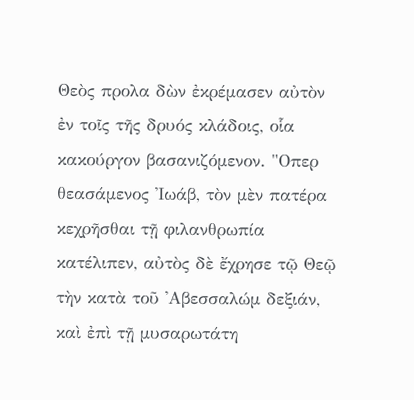Θεὸς προλα δὼν ἐκρέμασεν αὐτὸν ἐν τοῖς τῆς δρυός κλάδοις, οἷα κακούργον βασανιζόμενον. "Οπερ θεασάμενος Ἰωάβ, τὸν μὲν πατέρα κεχρῆσθαι τῇ φιλανθρωπία κατέλιπεν, αὐτὸς δὲ ἔχρησε τῷ Θεῷ τὴν κατὰ τοῦ ᾿Αβεσσαλώμ δεξιάν, καὶ ἐπὶ τῇ μυσαρωτάτη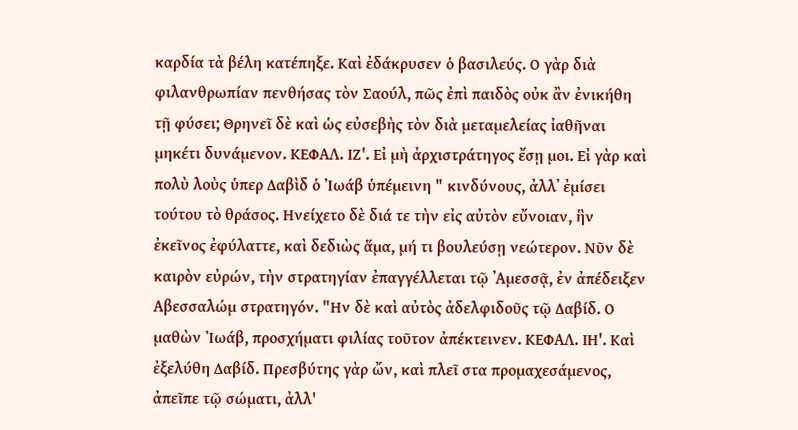καρδία τὰ βέλη κατέπηξε. Καὶ ἐδάκρυσεν ὁ βασιλεύς. Ο γὰρ διὰ φιλανθρωπίαν πενθήσας τὸν Σαούλ, πῶς ἐπὶ παιδὸς οὐκ ἂν ἐνικήθη τῇ φύσει; Θρηνεῖ δὲ καὶ ὡς εὐσεβὴς τὸν διὰ μεταμελείας ἰαθῆναι μηκέτι δυνάμενον. ΚΕΦΑΛ. ΙΖ'. Εἰ μὴ ἀρχιστράτηγος ἔσῃ μοι. Εἰ γὰρ καὶ πολὺ λοὺς ὑπερ Δαβὶδ ὁ Ἰωάβ ὑπέμεινη " κινδύνους, ἀλλ᾽ ἐμίσει τούτου τὸ θράσος. Ηνείχετο δὲ διά τε τὴν εἰς αὐτὸν εὔνοιαν, ἣν ἐκεῖνος ἐφύλαττε, καὶ δεδιὼς ἅμα, μή τι βουλεύσῃ νεώτερον. Νῦν δὲ καιρὸν εὐρών, τὴν στρατηγίαν ἐπαγγέλλεται τῷ ᾿Αμεσσᾷ, ἐν ἀπέδειξεν Αβεσσαλώμ στρατηγόν. "Ην δὲ καὶ αὐτὸς ἀδελφιδοῦς τῷ Δαβίδ. Ο μαθὼν Ἰωάβ, προσχήματι φιλίας τοῦτον ἀπέκτεινεν. ΚΕΦΑΛ. ΙΗ'. Καὶ ἐξελύθη Δαβίδ. Πρεσβύτης γὰρ ὤν, καὶ πλεῖ στα προμαχεσάμενος, ἀπεῖπε τῷ σώματι, ἀλλ'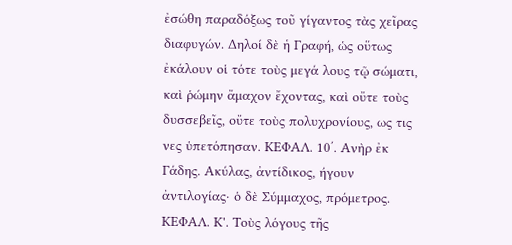ἐσώθη παραδόξως τοῦ γίγαντος τὰς χεῖρας διαφυγών. Δηλοί δὲ ἡ Γραφή, ὡς οὕτως ἐκάλουν οἱ τότε τοὺς μεγά λους τῷ σώματι, καὶ ῥώμην ἄμαχον ἔχοντας, καὶ οὔτε τοὺς δυσσεβεῖς, οὔτε τοὺς πολυχρονίους, ως τις νες ὑπετόπησαν. ΚΕΦΑΛ. 10΄. Ανὴρ ἐκ Γάδης. Ακύλας, ἀντίδικος, ήγουν ἀντιλογίας· ὁ δὲ Σύμμαχος, πρόμετρος. ΚΕΦΑΛ. Κ'. Τοὺς λόγους τῆς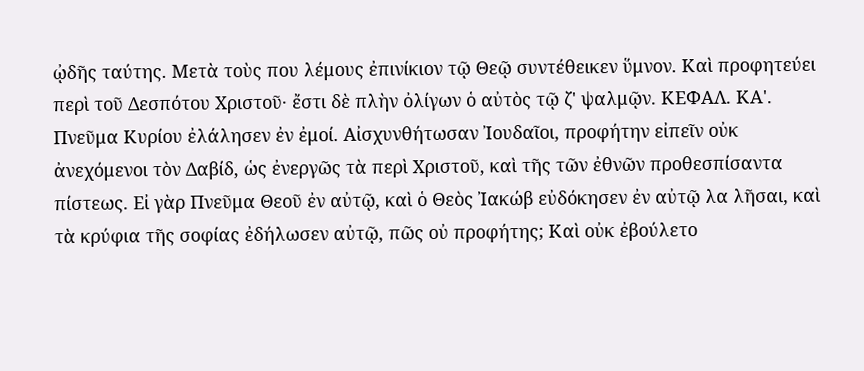ᾠδῆς ταύτης. Μετὰ τοὺς που λέμους ἐπινίκιον τῷ Θεῷ συντέθεικεν ὕμνον. Καὶ προφητεύει περὶ τοῦ Δεσπότου Χριστοῦ· ἔστι δὲ πλὴν ὀλίγων ὁ αὐτὸς τῷ ζ' ψαλμῷν. ΚΕΦΑΛ. ΚΑ'. Πνεῦμα Κυρίου ἐλάλησεν ἐν ἐμοί. Αἰσχυνθήτωσαν Ἰουδαῖοι, προφήτην εἰπεῖν οὐκ ἀνεχόμενοι τὸν Δαβίδ, ὡς ἐνεργῶς τὰ περὶ Χριστοῦ, καὶ τῆς τῶν ἐθνῶν προθεσπίσαντα πίστεως. Εἰ γὰρ Πνεῦμα Θεοῦ ἐν αὐτῷ, καὶ ὁ Θεὸς Ἰακώβ εὐδόκησεν ἐν αὐτῷ λα λῆσαι, καὶ τὰ κρύφια τῆς σοφίας ἐδήλωσεν αὐτῷ, πῶς οὐ προφήτης; Καὶ οὐκ ἐβούλετο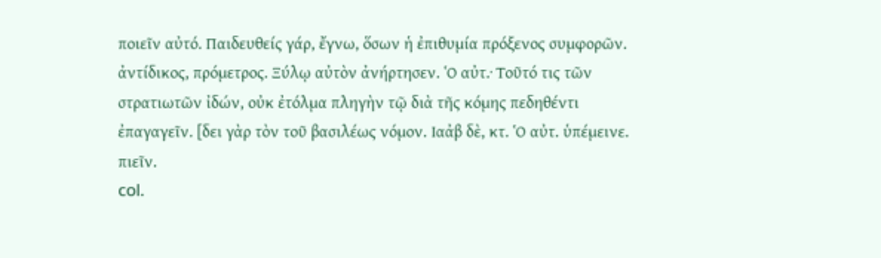ποιεῖν αὐτό. Παιδευθείς γάρ, ἔγνω, ὅσων ἡ ἐπιθυμία πρόξενος συμφορῶν. ἀντίδικος, πρόμετρος. Ξύλῳ αὐτὸν ἀνήρτησεν. Ὁ αὐτ.· Τοῦτό τις τῶν στρατιωτῶν ἰδών, οὐκ ἐτόλμα πληγὴν τῷ διὰ τῆς κόμης πεδηθέντι ἐπαγαγεῖν. [δει γὰρ τὸν τοῦ βασιλέως νόμον. Ιαἀβ δὲ, κτ. Ὁ αὐτ. ὑπέμεινε. πιεῖν.
col.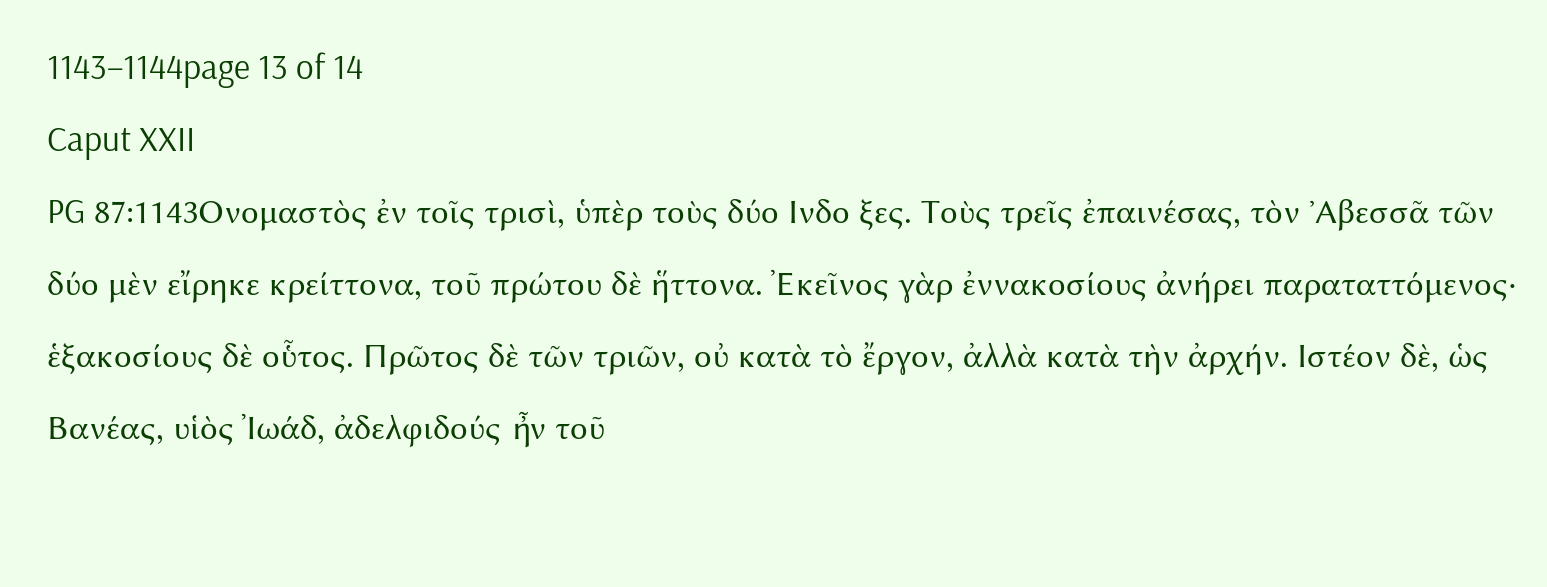1143–1144page 13 of 14
Caput XXII
PG 87:1143Ονομαστὸς ἐν τοῖς τρισὶ, ὑπὲρ τοὺς δύο Ινδο ξες. Τοὺς τρεῖς ἐπαινέσας, τὸν ᾿Αβεσσᾶ τῶν δύο μὲν εἴρηκε κρείττονα, τοῦ πρώτου δὲ ἥττονα. Ἐκεῖνος γὰρ ἐννακοσίους ἀνήρει παραταττόμενος· ἑξακοσίους δὲ οὗτος. Πρῶτος δὲ τῶν τριῶν, οὐ κατὰ τὸ ἔργον, ἀλλὰ κατὰ τὴν ἀρχήν. Ιστέον δὲ, ὡς Βανέας, υἱὸς Ἰωάδ, ἀδελφιδούς ἦν τοῦ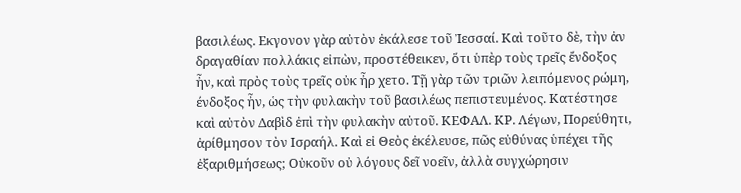βασιλέως. Εκγονον γὰρ αὐτὸν ἐκάλεσε τοῦ Ἰεσσαί. Καὶ τοῦτο δὲ, τὴν ἀν δραγαθίαν πολλάκις εἰπὼν, προστέθεικεν, ὅτι ὑπὲρ τοὺς τρεῖς ἔνδοξος ἦν, καὶ πρὸς τοὺς τρεῖς οὐκ ἦρ χετο. Τῇ γὰρ τῶν τριῶν λειπόμενος ρώμη, ένδοξος ἦν, ὡς τὴν φυλακὴν τοῦ βασιλέως πεπιστευμένος. Κατέστησε καὶ αὐτὸν Δαβὶδ ἐπὶ τὴν φυλακὴν αὐτοῦ. ΚΕΦΑΛ. ΚΡ. Λέγων, Πορεύθητι, ἀρίθμησον τὸν Ισραήλ. Καὶ εἰ Θεὸς ἐκέλευσε, πῶς εὐθύνας ὑπέχει τῆς ἐξαριθμήσεως; Οὐκοῦν οὐ λόγους δεῖ νοεῖν, ἀλλὰ συγχώρησιν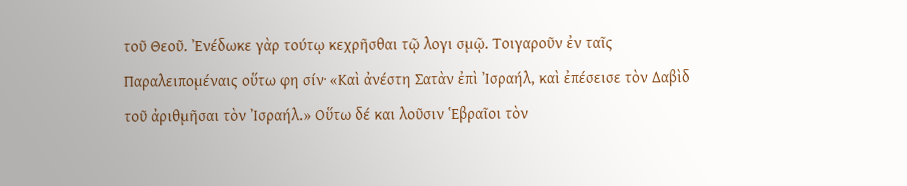τοῦ Θεοῦ. Ἐνέδωκε γὰρ τούτῳ κεχρῆσθαι τῷ λογι σμῷ. Τοιγαροῦν ἐν ταῖς Παραλειπομέναις οὕτω φη σίν· «Καὶ ἀνέστη Σατὰν ἐπὶ Ἰσραήλ, καὶ ἐπέσεισε τὸν Δαβὶδ τοῦ ἀριθμῆσαι τὸν Ἰσραήλ.» Οὕτω δέ και λοῦσιν Ἑβραῖοι τὸν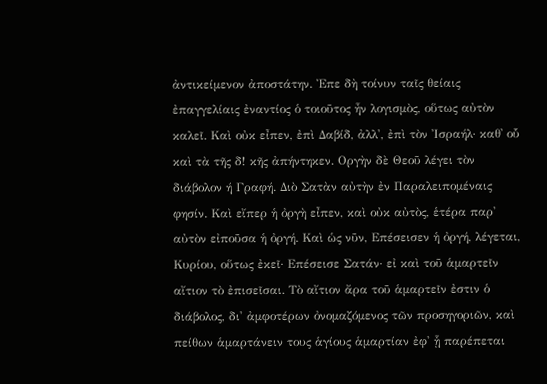ἀντικείμενον ἀποστάτην. Ἐπε δὴ τοίνυν ταῖς θείαις ἐπαγγελίαις ἐναντίος ὁ τοιοῦτος ἦν λογισμὸς, οὕτως αὐτὸν καλεῖ. Καὶ οὐκ εἶπεν, ἐπὶ Δαβίδ, ἀλλ', ἐπὶ τὸν Ἰσραήλ· καθ᾽ οὗ καὶ τὰ τῆς δ! κῆς ἀπήντηκεν. Οργὴν δὲ Θεοῦ λέγει τὸν διάβολον ή Γραφή. Διὸ Σατὰν αὐτὴν ἐν Παραλειπομέναις φησίν. Καὶ εἴπερ ἡ ὀργὴ εἶπεν, καὶ οὐκ αὐτὸς, ἑτέρα παρ' αὐτὸν εἰποῦσα ἡ ὀργή. Καὶ ὡς νῦν, Επέσεισεν ἡ ὀργή, λέγεται, Κυρίου, οὕτως ἐκεῖ· Επέσεισε Σατάν· εἰ καὶ τοῦ ἁμαρτεῖν αἴτιον τὸ ἐπισεῖσαι. Τὸ αἴτιον ἄρα τοῦ ἁμαρτεῖν ἐστιν ὁ διάβολος, δι' ἀμφοτέρων ὀνομαζόμενος τῶν προσηγοριῶν, καὶ πείθων ἁμαρτάνειν τους ἁγίους ἁμαρτίαν ἐφ' ᾗ παρέπεται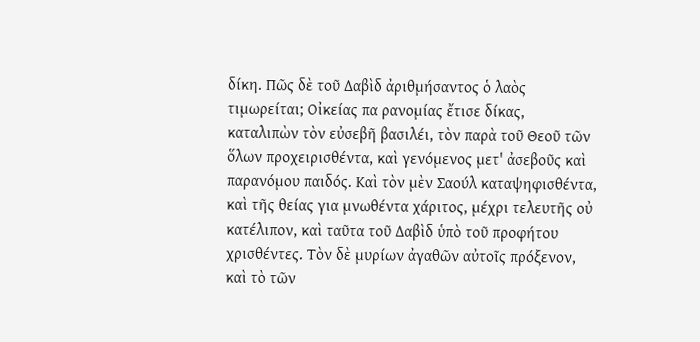δίκη. Πῶς δὲ τοῦ Δαβὶδ ἀριθμήσαντος ὁ λαὸς τιμωρείται; Οἰκείας πα ρανομίας ἔτισε δίκας, καταλιπὼν τὸν εὐσεβῆ βασιλέι, τὸν παρὰ τοῦ Θεοῦ τῶν ὅλων προχειρισθέντα, καὶ γενόμενος μετ' ἀσεβοῦς καὶ παρανόμου παιδός. Καὶ τὸν μὲν Σαούλ καταψηφισθέντα, καὶ τῆς θείας για μνωθέντα χάριτος, μέχρι τελευτῆς οὐ κατέλιπον, καὶ ταῦτα τοῦ Δαβὶδ ὑπὸ τοῦ προφήτου χρισθέντες. Τὸν δὲ μυρίων ἀγαθῶν αὐτοῖς πρόξενον, καὶ τὸ τῶν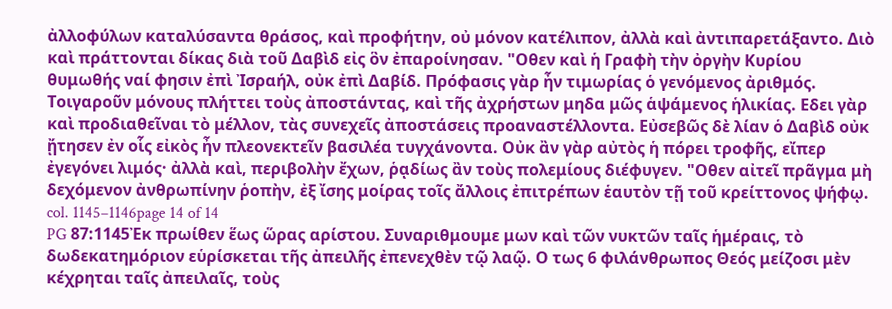ἀλλοφύλων καταλύσαντα θράσος, καὶ προφήτην, οὐ μόνον κατέλιπον, ἀλλὰ καὶ ἀντιπαρετάξαντο. Διὸ καὶ πράττονται δίκας διὰ τοῦ Δαβὶδ εἰς ὃν ἐπαροίνησαν. "Οθεν καὶ ἡ Γραφὴ τὴν ὀργὴν Κυρίου θυμωθής ναί φησιν ἐπὶ Ἰσραήλ, οὐκ ἐπὶ Δαβίδ. Πρόφασις γὰρ ἦν τιμωρίας ὁ γενόμενος ἀριθμός. Τοιγαροῦν μόνους πλήττει τοὺς ἀποστάντας, καὶ τῆς ἀχρήστων μηδα μῶς ἁψάμενος ἡλικίας. Εδει γὰρ καὶ προδιαθεῖναι τὸ μέλλον, τὰς συνεχεῖς ἀποστάσεις προαναστέλλοντα. Εὐσεβῶς δὲ λίαν ὁ Δαβὶδ οὐκ ᾔτησεν ἐν οἷς εἰκὸς ἦν πλεονεκτεῖν βασιλέα τυγχάνοντα. Οὐκ ἂν γὰρ αὐτὸς ἡ πόρει τροφῆς, εἴπερ ἐγεγόνει λιμός· ἀλλὰ καὶ, περιβολὴν ἔχων, ῥᾳδίως ἂν τοὺς πολεμίους διέφυγεν. "Οθεν αἰτεῖ πρᾶγμα μὴ δεχόμενον ἀνθρωπίνην ῥοπὴν, ἐξ ἴσης μοίρας τοῖς ἄλλοις ἐπιτρέπων ἑαυτὸν τῇ τοῦ κρείττονος ψήφῳ.
col. 1145–1146page 14 of 14
PG 87:1145Ἐκ πρωίθεν ἕως ὥρας αρίστου. Συναριθμουμε μων καὶ τῶν νυκτῶν ταῖς ἡμέραις, τὸ δωδεκατημόριον εὑρίσκεται τῆς ἀπειλῆς ἐπενεχθὲν τῷ λαῷ. Ο τως 6 φιλάνθρωπος Θεός μείζοσι μὲν κέχρηται ταῖς ἀπειλαῖς, τοὺς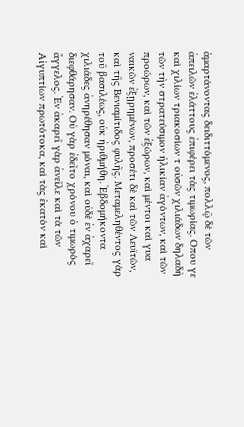ἁμαρτάνοντας δειδιττόμενος, πολλῷ δὲ τῶν ἀπειλῶν ἐλάττους ἐπιφέρει τὰς τιμωρίας. Οπου γε καὶ χιλίων τριακοσίων τ οὐσῶν χιλιάδων δηλαδὴ τῶν τὴν στρατεύσιμον ἡλικίαν ἀγόντων, καὶ τῶν προώρων, καὶ τῶν ἐξώρων, καὶ μέντοι καὶ γυα ναικῶν ἐξῃρημένων, προσέτι δὲ καὶ τῶν Λευϊτῶν, καὶ τῆς Βενιαμίτιδος φυλῆς. Μεταμεληθέντος γὰρ τοῦ βασιλέως, οὐκ ἠριθμήθη. Ἑβδομήκοντα χιλιάδες ἀνηρέθησαν μόναι, καὶ οὐδὲ ἐν ἀχαρεῖ διεφθάρησαν. Οὐ γὰρ ἐδεῖτο χρόνου ὁ τιμωρὸς ἄγγελος. Ἐν ἀκαρεῖ γὰρ ἀνεῖλε καὶ τὰ τῶν Αἰγυπτίων πρωτότοκα, καὶ τὰς ἑκατὸν καὶ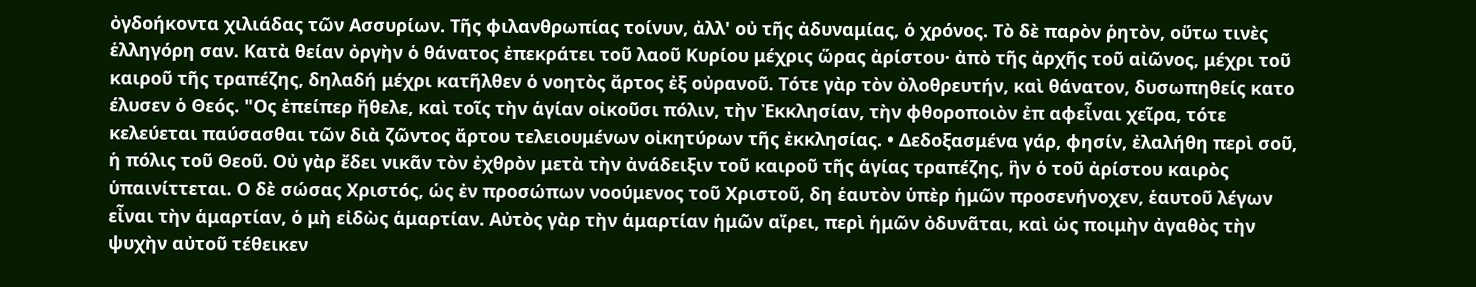ὀγδοήκοντα χιλιάδας τῶν Ασσυρίων. Τῆς φιλανθρωπίας τοίνυν, ἀλλ' οὐ τῆς ἀδυναμίας, ὁ χρόνος. Τὸ δὲ παρὸν ῥητὸν, οὕτω τινὲς ἑλληγόρη σαν. Κατὰ θείαν ὀργὴν ὁ θάνατος ἐπεκράτει τοῦ λαοῦ Κυρίου μέχρις ὥρας ἀρίστου· ἀπὸ τῆς ἀρχῆς τοῦ αἰῶνος, μέχρι τοῦ καιροῦ τῆς τραπέζης, δηλαδή μέχρι κατῆλθεν ὁ νοητὸς ἄρτος ἐξ οὐρανοῦ. Τότε γὰρ τὸν ὀλοθρευτήν, καὶ θάνατον, δυσωπηθείς κατο έλυσεν ὁ Θεός. "Ος ἐπείπερ ἤθελε, καὶ τοῖς τὴν ἁγίαν οἰκοῦσι πόλιν, τὴν Ἐκκλησίαν, τὴν φθοροποιὸν ἐπ αφεἶναι χεῖρα, τότε κελεύεται παύσασθαι τῶν διὰ ζῶντος ἄρτου τελειουμένων οἰκητύρων τῆς ἐκκλησίας. • Δεδοξασμένα γάρ, φησίν, ἐλαλήθη περὶ σοῦ, ἡ πόλις τοῦ Θεοῦ. Οὐ γὰρ ἔδει νικᾶν τὸν ἐχθρὸν μετὰ τὴν ἀνάδειξιν τοῦ καιροῦ τῆς ἁγίας τραπέζης, ἣν ὁ τοῦ ἀρίστου καιρὸς ὑπαινίττεται. Ο δὲ σώσας Χριστός, ὡς ἐν προσώπων νοούμενος τοῦ Χριστοῦ, δη ἑαυτὸν ὑπὲρ ἡμῶν προσενήνοχεν, ἑαυτοῦ λέγων εἶναι τὴν ἁμαρτίαν, ὁ μὴ εἰδὼς ἁμαρτίαν. Αὐτὸς γὰρ τὴν ἁμαρτίαν ἡμῶν αἴρει, περὶ ἡμῶν ὀδυνᾶται, καὶ ὡς ποιμὴν ἀγαθὸς τὴν ψυχὴν αὐτοῦ τέθεικεν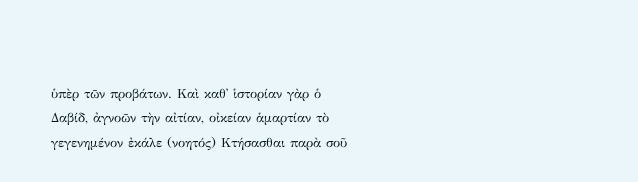ὑπὲρ τῶν προβάτων. Καὶ καθ᾽ ἱστορίαν γὰρ ὁ Δαβίδ, ἀγνοῶν τὴν αἰτίαν, οἰκείαν ἁμαρτίαν τὸ γεγενημένον ἐκάλε (νοητός) Κτήσασθαι παρὰ σοῦ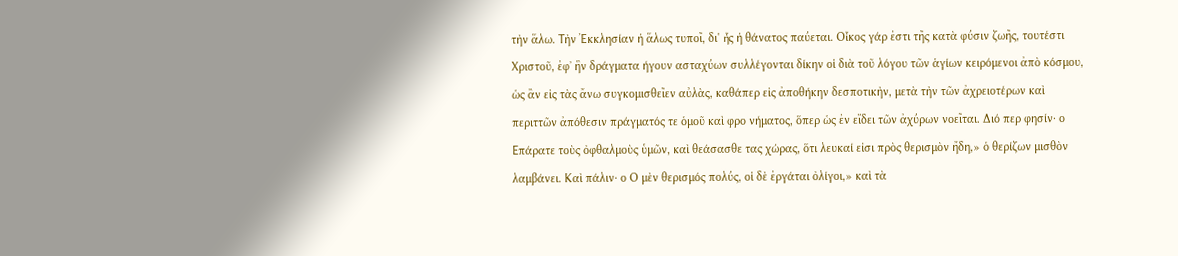τὴν ἅλω. Τὴν Ἐκκλησίαν ἡ ἅλως τυποῖ, δι' ἧς ἡ θάνατος παύεται. Οἶκος γάρ ἐστι τῆς κατὰ φύσιν ζωῆς, τουτέστι Χριστοῦ, ἐφ᾽ ἣν δράγματα ήγουν ασταχύων συλλέγονται δίκην οἱ διὰ τοῦ λόγου τῶν ἁγίων κειρόμενοι ἀπὸ κόσμου, ὡς ἂν εἰς τὰς ἄνω συγκομισθεῖεν αὐλὰς, καθάπερ εἰς ἀποθήκην δεσποτικὴν, μετὰ τὴν τῶν ἀχρειοτέρων καὶ περιττῶν ἀπόθεσιν πράγματός τε ὁμοῦ καὶ φρο νήματος, ὅπερ ὡς ἐν εἴδει τῶν ἀχύρων νοεῖται. Διό περ φησίν· ο Επάρατε τοὺς ὀφθαλμοὺς ὑμῶν, καὶ θεάσασθε τας χώρας, ὅτι λευκαί εἰσι πρὸς θερισμὸν ἤδη,» ὁ θερίζων μισθὸν λαμβάνει. Καὶ πάλιν· ο Ο μὲν θερισμός πολύς, οἱ δὲ ἐργάται ὀλίγοι,» καὶ τὰ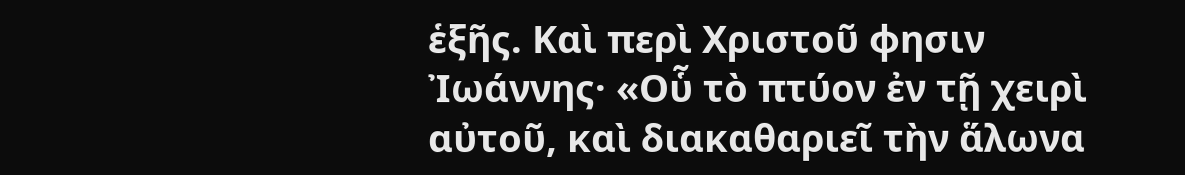ἑξῆς. Καὶ περὶ Χριστοῦ φησιν Ἰωάννης· «Οὗ τὸ πτύον ἐν τῇ χειρὶ αὐτοῦ, καὶ διακαθαριεῖ τὴν ἅλωνα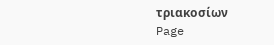τριακοσίων
Page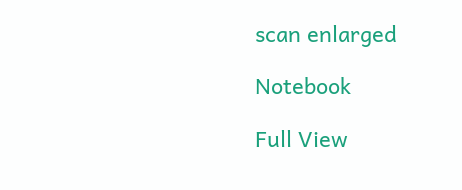scan enlarged

Notebook

Full View